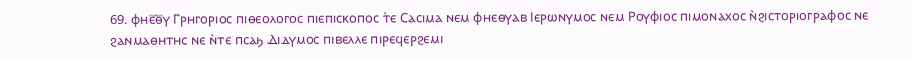69. ⲫⲏⲉ̅ⲑ̅ⲩ Ⲅⲣⲏⲅⲟⲣⲓⲟⲥ ⲡⲓⲑⲉⲟⲗⲟⲅⲟⲥ ⲡⲓⲉⲡⲓⲥⲕⲟⲡⲟⲥ ⲧ̀ⲉ Ⲥⲁⲥⲓⲙⲁ ⲛⲉⲙ ⲫⲏⲉⲑⲩⲁⲃ Ⲓⲉⲣⲱⲛⲩⲙⲟⲥ ⲛⲉⲙ Ⲣⲟⲩⲫⲓⲟⲥ ⲡⲓⲙⲟⲛⲁⲭⲟⲥ ⲛ̀ϩⲓⲥⲧⲟⲣⲓⲟⲅⲣⲁⲫⲟⲥ ⲛⲉ ϩⲁⲛⲙⲁⲑⲏⲧⲏⲥ ⲛⲉ ⲛ̀ⲧⲉ ⲡⲥⲁϧ Ⲇⲓⲇⲩⲙⲟⲥ ⲡⲓⲃⲉⲗⲗⲉ ⲡⲓⲣⲉϥⲉⲣϩⲉⲙⲓ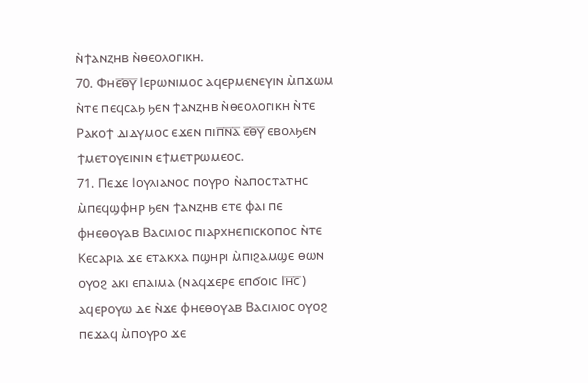ⲛ̀ϯⲁⲛⲍⲏⲃ ⲛ̀ⲑⲉⲟⲗⲟⲅⲓⲕⲏ.
70. Ⲫⲏⲉ̅ⲑ̅ⲩ̅ Ⲓⲉⲣⲱⲛⲓⲙⲟⲥ ⲁϥⲉⲣⲙⲉⲛⲉⲩⲓⲛ ⲙ̀ⲡϫⲱⲙ ⲛ̀ⲧⲉ ⲡⲉϥⲥⲁϧ ϧⲉⲛ ϯⲁⲛⲍⲏⲃ ⲛ̀ⲑⲉⲟⲗⲟⲅⲓⲕⲏ ⲛ̀ⲧⲉ Ⲣⲁⲕⲟϯ ⲇⲓⲇⲩⲙⲟⲥ ⲉϫⲉⲛ ⲡⲓⲡ̅ⲛ̅ⲁ̅ ⲉ̅ⲑ̅ⲩ̅ ⲉⲃⲟⲗϧⲉⲛ ϯⲙⲉⲧⲟⲩⲉⲓⲛⲓⲛ ⲉϯⲙⲉⲧⲣⲱⲙⲉⲟⲥ.
71. Ⲡⲉϫⲉ Ⲓⲟⲩⲗⲓⲁⲛⲟⲥ ⲡⲟⲩⲣⲟ ⲛ̀ⲁⲡⲟⲥⲧⲁⲧⲏⲥ ⲙ̀ⲡⲉϥϣⲫⲏⲣ ϧⲉⲛ ϯⲁⲛⲍⲏⲃ ⲉⲧⲉ ⲫⲁⲓ ⲡⲉ ⲫⲏⲉⲑⲟⲩⲁⲃ Ⲃⲁⲥⲓⲗⲓⲟⲥ ⲡⲓⲁⲣⲭⲏⲉⲡⲓⲥⲕⲟⲡⲟⲥ ⲛ̀ⲧⲉ Ⲕⲉⲥⲁⲣⲓⲁ ϫⲉ ⲉⲧⲁⲕⲭⲁ ⲡϣⲏⲣⲓ ⲙ̀ⲡⲓϩⲁⲙϣⲉ ⲑⲱⲛ ⲟⲩⲟϩ ⲁⲕⲓ ⲉⲡⲁⲓⲙⲁ (ⲛⲁϥϫⲉⲣⲉ ⲉⲡϭⲟⲓⲥ Ⲓⲏ̅ⲥ̅) ⲁϥⲉⲣⲟⲩⲱ ⲇⲉ ⲛ̀ϫⲉ ⲫⲏⲉⲑⲟⲩⲁⲃ Ⲃⲁⲥⲓⲗⲓⲟⲥ ⲟⲩⲟϩ ⲡⲉϫⲁϥ ⲙ̀ⲡⲟⲩⲣⲟ ϫⲉ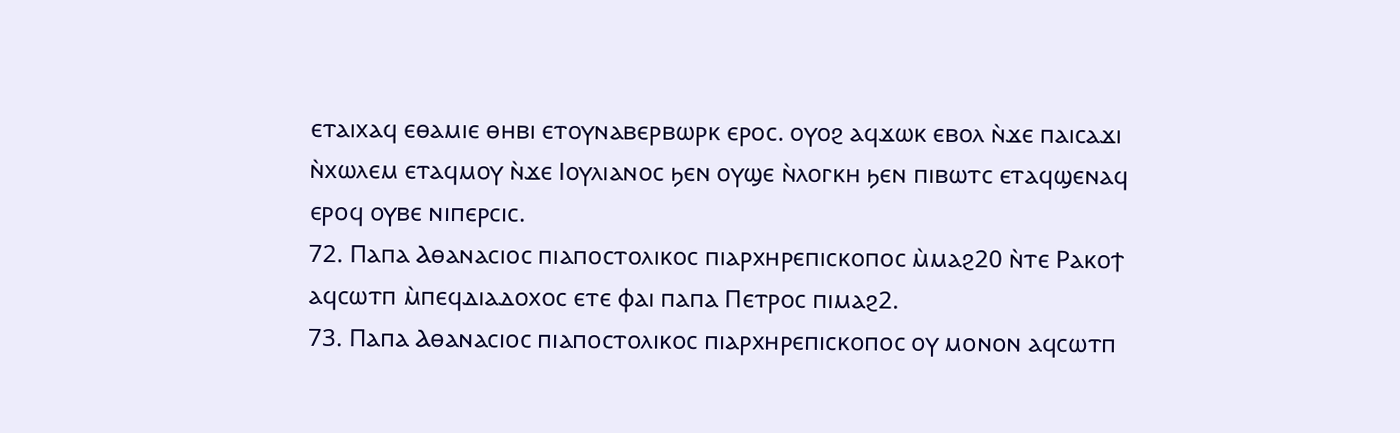ⲉⲧⲁⲓⲭⲁϥ ⲉⲑⲁⲙⲓⲉ ⲑⲏⲃⲓ ⲉⲧⲟⲩⲛⲁⲃⲉⲣⲃⲱⲣⲕ ⲉⲣⲟⲥ. ⲟⲩⲟϩ ⲁϥϫⲱⲕ ⲉⲃⲟⲗ ⲛ̀ϫⲉ ⲡⲁⲓⲥⲁϫⲓ ⲛ̀ⲭⲱⲗⲉⲙ ⲉⲧⲁϥⲙⲟⲩ ⲛ̀ϫⲉ Ⲓⲟⲩⲗⲓⲁⲛⲟⲥ ϧⲉⲛ ⲟⲩϣⲉ ⲛ̀ⲗⲟⲅⲕⲏ ϧⲉⲛ ⲡⲓⲃⲱⲧⲥ ⲉⲧⲁϥϣⲉⲛⲁϥ ⲉⲣⲟϥ ⲟⲩⲃⲉ ⲛⲓⲡⲉⲣⲥⲓⲥ.
72. Ⲡⲁⲡⲁ Ⲁⲑⲁⲛⲁⲥⲓⲟⲥ ⲡⲓⲁⲡⲟⲥⲧⲟⲗⲓⲕⲟⲥ ⲡⲓⲁⲣⲭⲏⲣⲉⲡⲓⲥⲕⲟⲡⲟⲥ ⲙ̀ⲙⲁϩ20 ⲛ̀ⲧⲉ Ⲣⲁⲕⲟϯ ⲁϥⲥⲱⲧⲡ ⲙ̀ⲡⲉϥⲇⲓⲁⲇⲟⲭⲟⲥ ⲉⲧⲉ ⲫⲁⲓ ⲡⲁⲡⲁ Ⲡⲉⲧⲣⲟⲥ ⲡⲓⲙⲁϩ2.
73. Ⲡⲁⲡⲁ Ⲁⲑⲁⲛⲁⲥⲓⲟⲥ ⲡⲓⲁⲡⲟⲥⲧⲟⲗⲓⲕⲟⲥ ⲡⲓⲁⲣⲭⲏⲣⲉⲡⲓⲥⲕⲟⲡⲟⲥ ⲟⲩ ⲙⲟⲛⲟⲛ ⲁϥⲥⲱⲧⲡ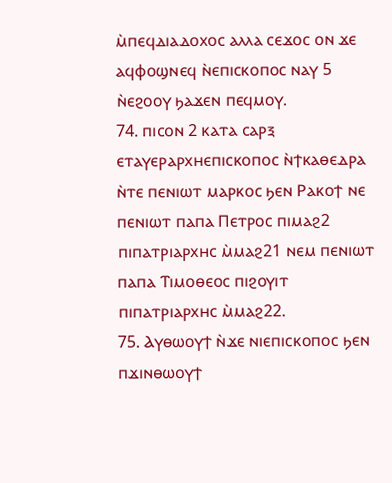ⲙ̀ⲡⲉϥⲇⲓⲁⲇⲟⲭⲟⲥ ⲁⲗⲗⲁ ⲥⲉϫⲟⲥ ⲟⲛ ϫⲉ ⲁϥⲫⲟϣⲛⲉϥ ⲛ̀ⲉⲡⲓⲥⲕⲟⲡⲟⲥ ⲛⲁⲩ 5 ⲛ̀ⲉϩⲟⲟⲩ ϧⲁϫⲉⲛ ⲡⲉϥⲙⲟⲩ.
74. ⲡⲓⲥⲟⲛ 2 ⲕⲁⲧⲁ ⲥⲁⲣⲝ ⲉⲧⲁⲩⲉⲣⲁⲣⲭⲏⲉⲡⲓⲥⲕⲟⲡⲟⲥ ⲛ̀ϯⲕⲁⲑⲉⲇⲣⲁ ⲛ̀ⲧⲉ ⲡⲉⲛⲓⲱⲧ ⲙⲁⲣⲕⲟⲥ ϧⲉⲛ Ⲣⲁⲕⲟϯ ⲛⲉ ⲡⲉⲛⲓⲱⲧ ⲡⲁⲡⲁ Ⲡⲉⲧⲣⲟⲥ ⲡⲓⲙⲁϩ2 ⲡⲓⲡⲁⲧⲣⲓⲁⲣⲭⲏⲥ ⲙ̀ⲙⲁϩ21 ⲛⲉⲙ ⲡⲉⲛⲓⲱⲧ ⲡⲁⲡⲁ Ⲧⲓⲙⲟⲑⲉⲟⲥ ⲡⲓϩⲟⲩⲓⲧ ⲡⲓⲡⲁⲧⲣⲓⲁⲣⲭⲏⲥ ⲙ̀ⲙⲁϩ22.
75. Ⲁⲩⲑⲱⲟⲩϯ ⲛ̀ϫⲉ ⲛⲓⲉⲡⲓⲥⲕⲟⲡⲟⲥ ϧⲉⲛ ⲡϫⲓⲛⲑⲱⲟⲩϯ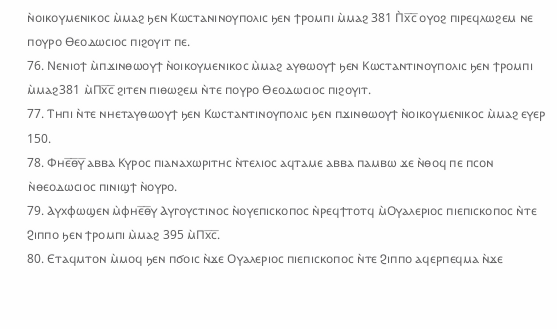ⲛ̀ⲟⲓⲕⲟⲩⲙⲉⲛⲓⲕⲟⲥ ⲙ̀ⲙⲁϩ ϧⲉⲛ Ⲕⲱⲥⲧⲁⲛⲓⲛⲟⲩⲡⲟⲗⲓⲥ ϧⲉⲛ ϯⲣⲟⲙⲡⲓ ⲙ̀ⲙⲁϩ 381 Ⲡ̀ⲭ̅ⲥ̅ ⲟⲩⲟϩ ⲡⲓⲣⲉϥⲗⲱϩⲉⲙ ⲛⲉ ⲡⲟⲩⲣⲟ Ⲑⲉⲟⲇⲱⲥⲓⲟⲥ ⲡⲓϩⲟⲩⲓⲧ ⲡⲉ.
76. Ⲛⲉⲛⲓⲟϯ ⲙ̀ⲡϫⲓⲛⲑⲱⲟⲩϯ ⲛ̀ⲟⲓⲕⲟⲩⲙⲉⲛⲓⲕⲟⲥ ⲙ̀ⲙⲁϩ ⲁⲩⲑⲱⲟⲩϯ ϧⲉⲛ Ⲕⲱⲥⲧⲁⲛⲧⲓⲛⲟⲩⲡⲟⲗⲓⲥ ϧⲉⲛ ϯⲣⲟⲙⲡⲓ ⲙ̀ⲙⲁϩ381 ⲙ̀Ⲡⲭ̅ⲥ̅ ϩⲓⲧⲉⲛ ⲡⲓⲑⲱϩⲉⲙ ⲛ̀ⲧⲉ ⲡⲟⲩⲣⲟ Ⲑⲉⲟⲇⲱⲥⲓⲟⲥ ⲡⲓϩⲟⲩⲓⲧ.
77. Ⲧⲏⲡⲓ ⲛ̀ⲧⲉ ⲛⲏⲉⲧⲁⲩⲑⲱⲟⲩϯ ϧⲉⲛ Ⲕⲱⲥⲧⲁⲛⲧⲓⲛⲟⲩⲡⲟⲗⲓⲥ ϧⲉⲛ ⲡϫⲓⲛⲑⲱⲟⲩϯ ⲛ̀ⲟⲓⲕⲟⲩⲙⲉⲛⲓⲕⲟⲥ ⲙ̀ⲙⲁϩ ⲉⲩⲉⲣ 150.
78. Ⲫⲏⲉ̅ⲑ̅ⲩ̅ ⲁⲃⲃⲁ Ⲕⲩⲣⲟⲥ ⲡⲓⲁⲛⲁⲭⲱⲣⲓⲧⲏⲥ ⲛ̀ⲧⲉⲗⲓⲟⲥ ⲁϥⲧⲁⲙⲉ ⲁⲃⲃⲁ ⲡⲁⲙⲃⲱ ϫⲉ ⲛ̀ⲑⲟϥ ⲡⲉ ⲡⲥⲟⲛ ⲛ̀ⲑⲉⲟⲇⲱⲥⲓⲟⲥ ⲡⲓⲛⲓϣϯ ⲛ̀ⲟⲩⲣⲟ.
79. Ⲁⲩⲭⲫⲱϣⲉⲛ ⲙ̀ⲫⲏⲉ̅ⲑ̅ⲩ Ⲁⲩⲅⲟⲩⲥⲧⲓⲛⲟⲥ ⲛ̀ⲟⲩⲉⲡⲓⲥⲕⲟⲡⲟⲥ ⲛ̀ⲣⲉϥϯⲧⲟⲧϥ ⲙ̀Ⲟⲩⲁⲗⲉⲣⲓⲟⲥ ⲡⲓⲉⲡⲓⲥⲕⲟⲡⲟⲥ ⲛ̀ⲧⲉ Ϩⲓⲡⲡⲟ ϧⲉⲛ ϯⲣⲟⲙⲡⲓ ⲙ̀ⲙⲁϩ 395 ⲙ̀Ⲡⲭ̅ⲥ̅.
80. Ⲉⲧⲁϥⲙⲧⲟⲛ ⲙ̀ⲙⲟϥ ϧⲉⲛ ⲡϭⲟⲓⲥ ⲛ̀ϫⲉ Ⲟⲩⲁⲗⲉⲣⲓⲟⲥ ⲡⲓⲉⲡⲓⲥⲕⲟⲡⲟⲥ ⲛ̀ⲧⲉ Ϩⲓⲡⲡⲟ ⲁϥⲉⲣⲡⲉϥⲙⲁ ⲛ̀ϫⲉ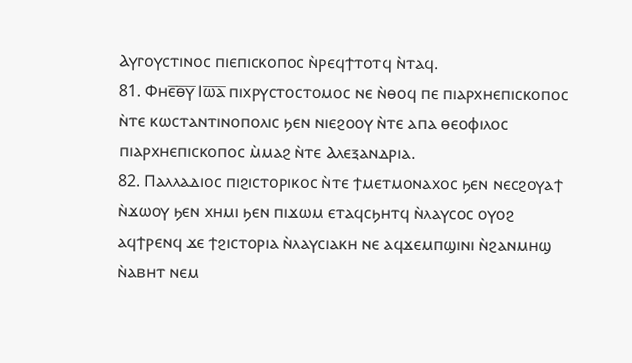Ⲁⲩⲅⲟⲩⲥⲧⲓⲛⲟⲥ ⲡⲓⲉⲡⲓⲥⲕⲟⲡⲟⲥ ⲛ̀ⲣⲉϥϯⲧⲟⲧϥ ⲛ̀ⲧⲁϥ.
81. Ⲫⲏⲉ̅ⲑ̅ⲩ̅ Ⲓⲱ̅ⲁ̅ ⲡⲓⲭⲣⲩⲥⲧⲟⲥⲧⲟⲙⲟⲥ ⲛⲉ ⲛ̀ⲑⲟϥ ⲡⲉ ⲡⲓⲁⲣⲭⲏⲉⲡⲓⲥⲕⲟⲡⲟⲥ ⲛ̀ⲧⲉ ⲕⲱⲥⲧⲁⲛⲧⲓⲛⲟⲡⲟⲗⲓⲥ ϧⲉⲛ ⲛⲓⲉϩⲟⲟⲩ ⲛ̀ⲧⲉ ⲁⲡⲁ ⲑⲉⲟⲫⲓⲗⲟⲥ ⲡⲓⲁⲣⲭⲏⲉⲡⲓⲥⲕⲟⲡⲟⲥ ⲙ̀ⲙⲁϩ ⲛ̀ⲧⲉ Ⲁⲗⲉⲝⲁⲛⲇⲣⲓⲁ.
82. Ⲡⲁⲗⲗⲁⲇⲓⲟⲥ ⲡⲓϩⲓⲥⲧⲟⲣⲓⲕⲟⲥ ⲛ̀ⲧⲉ ϯⲙⲉⲧⲙⲟⲛⲁⲭⲟⲥ ϧⲉⲛ ⲛⲉⲥϩⲟⲩⲁϯ ⲛ̀ϫⲱⲟⲩ ϧⲉⲛ ⲭⲏⲙⲓ ϧⲉⲛ ⲡⲓϫⲱⲙ ⲉⲧⲁϥⲥϧⲏⲧϥ ⲛ̀ⲗⲁⲩⲥⲟⲥ ⲟⲩⲟϩ ⲁϥϯⲣⲉⲛϥ ϫⲉ ϯϩⲓⲥⲧⲟⲣⲓⲁ ⲛ̀ⲗⲁⲩⲥⲓⲁⲕⲏ ⲛⲉ ⲁϥϫⲉⲙⲡϣⲓⲛⲓ ⲛ̀ϩⲁⲛⲙⲏϣ ⲛ̀ⲁⲃⲏⲧ ⲛⲉⲙ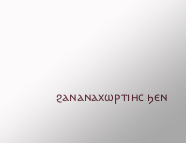ϩⲁⲛⲁⲛⲁⲭⲱⲣⲧⲓⲏⲥ ϧⲉⲛ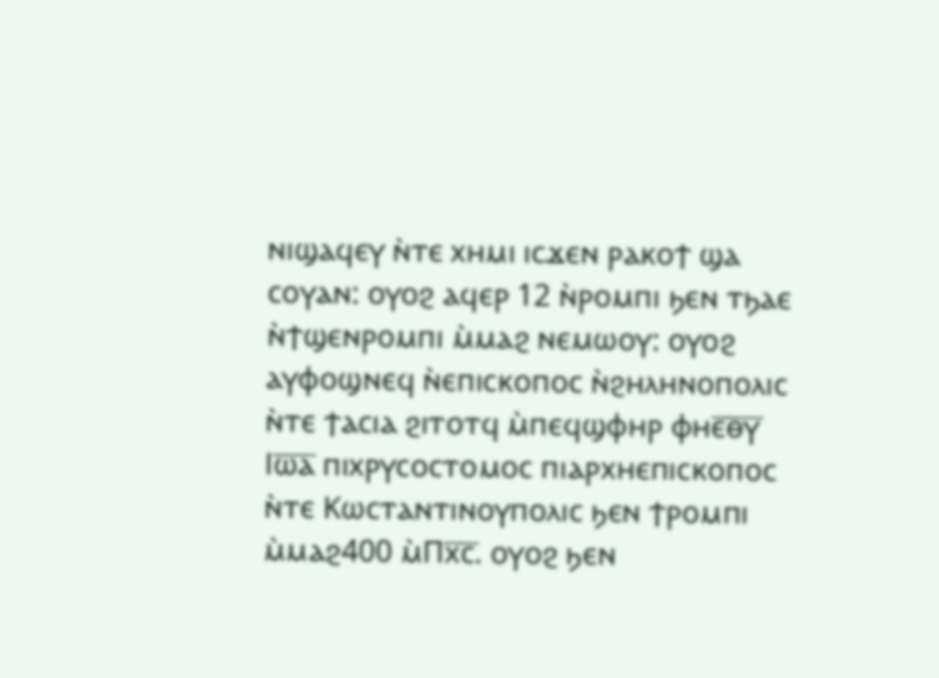ⲛⲓϣⲁϥⲉⲩ ⲛ̀ⲧⲉ ⲭⲏⲙⲓ ⲓⲥϫⲉⲛ ⲣⲁⲕⲟϯ ϣⲁ ⲥⲟⲩⲁⲛ: ⲟⲩⲟϩ ⲁϥⲉⲣ 12 ⲛ̀ⲣⲟⲙⲡⲓ ϧⲉⲛ ⲧϧⲁⲉ ⲛ̀ϯϣⲉⲛⲣⲟⲙⲡⲓ ⲙ̀ⲙⲁϩ ⲛⲉⲙⲱⲟⲩ: ⲟⲩⲟϩ ⲁⲩⲫⲟϣⲛⲉϥ ⲛ̀ⲉⲡⲓⲥⲕⲟⲡⲟⲥ ⲛ̀ϩⲏⲗⲏⲛⲟⲡⲟⲗⲓⲥ ⲛ̀ⲧⲉ ϯⲁⲥⲓⲁ ϩⲓⲧⲟⲧϥ ⲙ̀ⲡⲉϥϣⲫⲏⲣ ⲫⲏⲉ̅ⲑ̅ⲩ̅ Ⲓⲱ̅ⲁ̅ ⲡⲓⲭⲣⲩⲥⲟⲥⲧⲟⲙⲟⲥ ⲡⲓⲁⲣⲭⲏⲉⲡⲓⲥⲕⲟⲡⲟⲥ ⲛ̀ⲧⲉ Ⲕⲱⲥⲧⲁⲛⲧⲓⲛⲟⲩⲡⲟⲗⲓⲥ ϧⲉⲛ ϯⲣⲟⲙⲡⲓ ⲙ̀ⲙⲁϩ400 ⲙ̀Ⲡⲭ̅ⲥ̅. ⲟⲩⲟϩ ϧⲉⲛ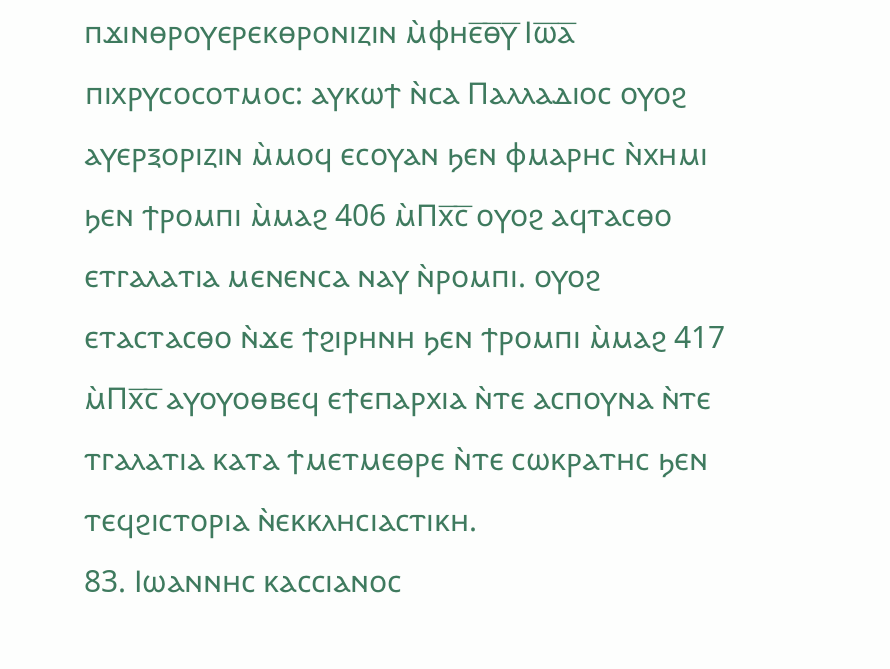ⲡϫⲓⲛⲑⲣⲟⲩⲉⲣⲉⲕⲑⲣⲟⲛⲓⲍⲓⲛ ⲙ̀ⲫⲏⲉ̅ⲑ̅ⲩ̅ Ⲓⲱ̅ⲁ̅ ⲡⲓⲭⲣⲩⲥⲟⲥⲟⲧⲙⲟⲥ: ⲁⲩⲕⲱϯ ⲛ̀ⲥⲁ Ⲡⲁⲗⲗⲁⲇⲓⲟⲥ ⲟⲩⲟϩ ⲁⲩⲉⲣⲝⲟⲣⲓⲍⲓⲛ ⲙ̀ⲙⲟϥ ⲉⲥⲟⲩⲁⲛ ϧⲉⲛ ⲫⲙⲁⲣⲏⲥ ⲛ̀ⲭⲏⲙⲓ ϧⲉⲛ ϯⲣⲟⲙⲡⲓ ⲙ̀ⲙⲁϩ 406 ⲙ̀Ⲡⲭ̅ⲥ̅ ⲟⲩⲟϩ ⲁϥⲧⲁⲥⲑⲟ ⲉⲧⲅⲁⲗⲁⲧⲓⲁ ⲙⲉⲛⲉⲛⲥⲁ ⲛⲁⲩ ⲛ̀ⲣⲟⲙⲡⲓ. ⲟⲩⲟϩ ⲉⲧⲁⲥⲧⲁⲥⲑⲟ ⲛ̀ϫⲉ ϯϩⲓⲣⲏⲛⲏ ϧⲉⲛ ϯⲣⲟⲙⲡⲓ ⲙ̀ⲙⲁϩ 417 ⲙ̀Ⲡⲭ̅ⲥ̅ ⲁⲩⲟⲩⲟⲑⲃⲉϥ ⲉϯⲉⲡⲁⲣⲭⲓⲁ ⲛ̀ⲧⲉ ⲁⲥⲡⲟⲩⲛⲁ ⲛ̀ⲧⲉ ⲧⲅⲁⲗⲁⲧⲓⲁ ⲕⲁⲧⲁ ϯⲙⲉⲧⲙⲉⲑⲣⲉ ⲛ̀ⲧⲉ ⲥⲱⲕⲣⲁⲧⲏⲥ ϧⲉⲛ ⲧⲉϥϩⲓⲥⲧⲟⲣⲓⲁ ⲛ̀ⲉⲕⲕⲗⲏⲥⲓⲁⲥⲧⲓⲕⲏ.
83. Ⲓⲱⲁⲛⲛⲏⲥ ⲕⲁⲥⲥⲓⲁⲛⲟⲥ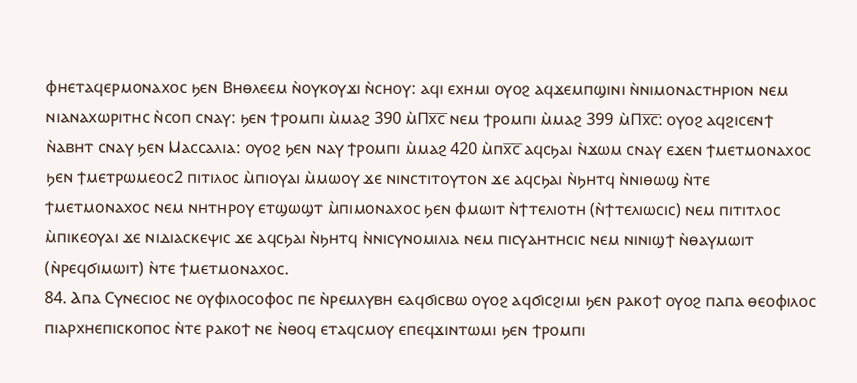ⲫⲏⲉⲧⲁϥⲉⲣⲙⲟⲛⲁⲭⲟⲥ ϧⲉⲛ Ⲃⲏⲑⲗⲉⲉⲙ ⲛ̀ⲟⲩⲕⲟⲩϫⲓ ⲛ̀ⲥⲏⲟⲩ: ⲁϥⲓ ⲉⲭⲏⲙⲓ ⲟⲩⲟϩ ⲁϥϫⲉⲙⲡϣⲓⲛⲓ ⲛ̀ⲛⲓⲙⲟⲛⲁⲥⲧⲏⲣⲓⲟⲛ ⲛⲉⲙ ⲛⲓⲁⲛⲁⲭⲱⲣⲓⲧⲏⲥ ⲛ̀ⲥⲟⲡ ⲥⲛⲁⲩ: ϧⲉⲛ ϯⲣⲟⲙⲡⲓ ⲙ̀ⲙⲁϩ 390 ⲙ̀Ⲡⲭ̅ⲥ̅ ⲛⲉⲙ ϯⲣⲟⲙⲡⲓ ⲙ̀ⲙⲁϩ 399 ⲙ̀Ⲡⲭ̅ⲥ̅: ⲟⲩⲟϩ ⲁϥϩⲓⲥⲉⲛϯ ⲛ̀ⲁⲃⲏⲧ ⲥⲛⲁⲩ ϧⲉⲛ Ⲙⲁⲥⲥⲁⲗⲓⲁ: ⲟⲩⲟϩ ϧⲉⲛ ⲛⲁⲩ ϯⲣⲟⲙⲡⲓ ⲙ̀ⲙⲁϩ 420 ⲙ̀ⲡⲭ̅ⲥ̅ ⲁϥⲥϧⲁⲓ ⲛ̀ϫⲱⲙ ⲥⲛⲁⲩ ⲉϫⲉⲛ ϯⲙⲉⲧⲙⲟⲛⲁⲭⲟⲥ ϧⲉⲛ ϯⲙⲉⲧⲣⲱⲙⲉⲟⲥ2 ⲡⲓⲧⲓⲗⲟⲥ ⲙ̀ⲡⲓⲟⲩⲁⲓ ⲙ̀ⲙⲱⲟⲩ ϫⲉ ⲛⲓⲛⲥⲧⲓⲧⲟⲩⲧⲟⲛ ϫⲉ ⲁϥⲥϧⲁⲓ ⲛ̀ϧⲏⲧϥ ⲛ̀ⲛⲓⲑⲱϣ ⲛ̀ⲧⲉ ϯⲙⲉⲧⲙⲟⲛⲁⲭⲟⲥ ⲛⲉⲙ ⲛⲏⲧⲏⲣⲟⲩ ⲉⲧϣⲱϣⲧ ⲙ̀ⲡⲓⲙⲟⲛⲁⲭⲟⲥ ϧⲉⲛ ⲫⲙⲱⲓⲧ ⲛ̀ϯⲧⲉⲗⲓⲟⲧⲏ (ⲛ̀ϯⲧⲉⲗⲓⲱⲥⲓⲥ) ⲛⲉⲙ ⲡⲓⲧⲓⲧⲗⲟⲥ ⲙ̀ⲡⲓⲕⲉⲟⲩⲁⲓ ϫⲉ ⲛⲓⲇⲓⲁⲥⲕⲉⲯⲓⲥ ϫⲉ ⲁϥⲥϧⲁⲓ ⲛ̀ϧⲏⲧϥ ⲛ̀ⲛⲓⲥⲩⲛⲟⲙⲓⲗⲓⲁ ⲛⲉⲙ ⲡⲓⲥⲩⲁⲏⲧⲏⲥⲓⲥ ⲛⲉⲙ ⲛⲓⲛⲓϣϯ ⲛ̀ⲑⲁⲩⲙⲱⲓⲧ (ⲛ̀ⲣⲉϥϭⲓⲙⲱⲓⲧ) ⲛ̀ⲧⲉ ϯⲙⲉⲧⲙⲟⲛⲁⲭⲟⲥ.
84. Ⲁⲡⲁ Ⲥⲩⲛⲉⲥⲓⲟⲥ ⲛⲉ ⲟⲩⲫⲓⲗⲟⲥⲟⲫⲟⲥ ⲡⲉ ⲛ̀ⲣⲉⲙⲗⲩⲃⲏ ⲉⲁϥϭⲓⲥⲃⲱ ⲟⲩⲟϩ ⲁϥϭⲓⲥϩⲓⲙⲓ ϧⲉⲛ ⲣⲁⲕⲟϯ ⲟⲩⲟϩ ⲡⲁⲡⲁ ⲑⲉⲟⲫⲓⲗⲟⲥ ⲡⲓⲁⲣⲭⲏⲉⲡⲓⲥⲕⲟⲡⲟⲥ ⲛ̀ⲧⲉ ⲣⲁⲕⲟϯ ⲛⲉ ⲛ̀ⲑⲟϥ ⲉⲧⲁϥⲥⲙⲟⲩ ⲉⲡⲉϥϫⲓⲛⲧⲱⲙⲓ ϧⲉⲛ ϯⲣⲟⲙⲡⲓ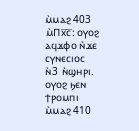ⲙ̀ⲙⲁϩ 403 ⲙ̀Ⲡⲭ̅ⲥ̅: ⲟⲩⲟϩ ⲁϥϫⲫⲟ ⲛ̀ϫⲉ ⲥⲩⲛⲉⲥⲓⲟⲥ ⲛ̀3 ⲛ̀ϣⲏⲣⲓ. ⲟⲩⲟϩ ϧⲉⲛ ϯⲣⲟⲙⲡⲓ ⲙ̀ⲙⲁϩ 410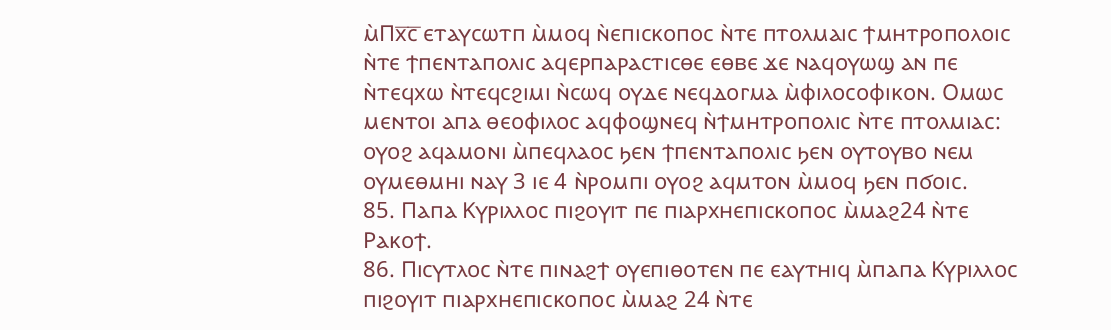ⲙ̀Ⲡⲭ̅ⲥ̅ ⲉⲧⲁⲩⲥⲱⲧⲡ ⲙ̀ⲙⲟϥ ⲛ̀ⲉⲡⲓⲥⲕⲟⲡⲟⲥ ⲛ̀ⲧⲉ ⲡⲧⲟⲗⲙⲁⲓⲥ ϯⲙⲏⲧⲣⲟⲡⲟⲗⲟⲓⲥ ⲛ̀ⲧⲉ ϯⲡⲉⲛⲧⲁⲡⲟⲗⲓⲥ ⲁϥⲉⲣⲡⲁⲣⲁⲥⲧⲓⲥⲑⲉ ⲉⲑⲃⲉ ϫⲉ ⲛⲁϥⲟⲩⲱϣ ⲁⲛ ⲡⲉ ⲛ̀ⲧⲉϥⲭⲱ ⲛ̀ⲧⲉϥⲥϩⲓⲙⲓ ⲛ̀ⲥⲱϥ ⲟⲩⲇⲉ ⲛⲉϥⲇⲟⲅⲙⲁ ⲙ̀ⲫⲓⲗⲟⲥⲟⲫⲓⲕⲟⲛ. Ⲟⲙⲱⲥ ⲙⲉⲛⲧⲟⲓ ⲁⲡⲁ ⲑⲉⲟⲫⲓⲗⲟⲥ ⲁϥⲫⲟϣⲛⲉϥ ⲛ̀ϯⲙⲏⲧⲣⲟⲡⲟⲗⲓⲥ ⲛ̀ⲧⲉ ⲡⲧⲟⲗⲙⲓⲁⲥ: ⲟⲩⲟϩ ⲁϥⲁⲙⲟⲛⲓ ⲙ̀ⲡⲉϥⲗⲁⲟⲥ ϧⲉⲛ ϯⲡⲉⲛⲧⲁⲡⲟⲗⲓⲥ ϧⲉⲛ ⲟⲩⲧⲟⲩⲃⲟ ⲛⲉⲙ ⲟⲩⲙⲉⲑⲙⲏⲓ ⲛⲁⲩ 3 ⲓⲉ 4 ⲛ̀ⲣⲟⲙⲡⲓ ⲟⲩⲟϩ ⲁϥⲙⲧⲟⲛ ⲙ̀ⲙⲟϥ ϧⲉⲛ ⲡϭⲟⲓⲥ.
85. Ⲡⲁⲡⲁ Ⲕⲩⲣⲓⲗⲗⲟⲥ ⲡⲓϩⲟⲩⲓⲧ ⲡⲉ ⲡⲓⲁⲣⲭⲏⲉⲡⲓⲥⲕⲟⲡⲟⲥ ⲙ̀ⲙⲁϩ24 ⲛ̀ⲧⲉ Ⲣⲁⲕⲟϯ.
86. Ⲡⲓⲥⲩⲧⲗⲟⲥ ⲛ̀ⲧⲉ ⲡⲓⲛⲁϩϯ ⲟⲩⲉⲡⲓⲑⲟⲧⲉⲛ ⲡⲉ ⲉⲁⲩⲧⲏⲓϥ ⲙ̀ⲡⲁⲡⲁ Ⲕⲩⲣⲓⲗⲗⲟⲥ ⲡⲓϩⲟⲩⲓⲧ ⲡⲓⲁⲣⲭⲏⲉⲡⲓⲥⲕⲟⲡⲟⲥ ⲙ̀ⲙⲁϩ 24 ⲛ̀ⲧⲉ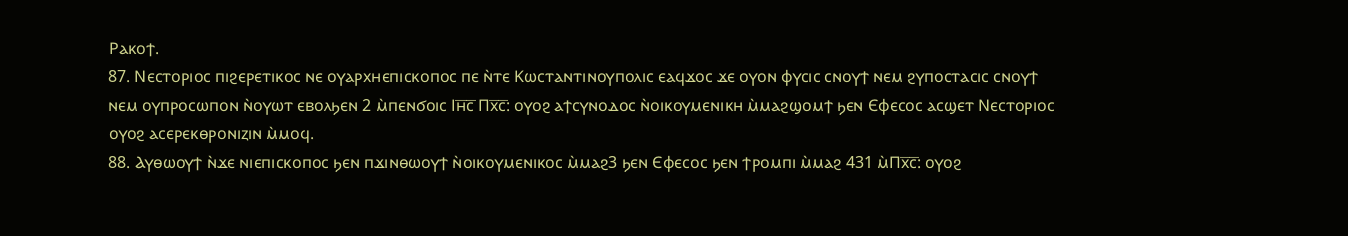Ⲣⲁⲕⲟϯ.
87. Ⲛⲉⲥⲧⲟⲣⲓⲟⲥ ⲡⲓϩⲉⲣⲉⲧⲓⲕⲟⲥ ⲛⲉ ⲟⲩⲁⲣⲭⲏⲉⲡⲓⲥⲕⲟⲡⲟⲥ ⲡⲉ ⲛ̀ⲧⲉ Ⲕⲱⲥⲧⲁⲛⲧⲓⲛⲟⲩⲡⲟⲗⲓⲥ ⲉⲁϥϫⲟⲥ ϫⲉ ⲟⲩⲟⲛ ⲫⲩⲥⲓⲥ ⲥⲛⲟⲩϯ ⲛⲉⲙ ϩⲩⲡⲟⲥⲧⲁⲥⲓⲥ ⲥⲛⲟⲩϯ ⲛⲉⲙ ⲟⲩⲡⲣⲟⲥⲱⲡⲟⲛ ⲛ̀ⲟⲩⲱⲧ ⲉⲃⲟⲗϧⲉⲛ 2 ⲙ̀ⲡⲉⲛϭⲟⲓⲥ Ⲓⲏ̅ⲥ̅ Ⲡⲭ̅ⲥ̅: ⲟⲩⲟϩ ⲁϯⲥⲩⲛⲟⲇⲟⲥ ⲛ̀ⲟⲓⲕⲟⲩⲙⲉⲛⲓⲕⲏ ⲙ̀ⲙⲁϩϣⲟⲙϯ ϧⲉⲛ Ⲉⲫⲉⲥⲟⲥ ⲁⲥϣⲉⲧ Ⲛⲉⲥⲧⲟⲣⲓⲟⲥ ⲟⲩⲟϩ ⲁⲥⲉⲣⲉⲕⲑⲣⲟⲛⲓⲍⲓⲛ ⲙ̀ⲙⲟϥ.
88. Ⲁⲩⲑⲱⲟⲩϯ ⲛ̀ϫⲉ ⲛⲓⲉⲡⲓⲥⲕⲟⲡⲟⲥ ϧⲉⲛ ⲡϫⲓⲛⲑⲱⲟⲩϯ ⲛ̀ⲟⲓⲕⲟⲩⲙⲉⲛⲓⲕⲟⲥ ⲙ̀ⲙⲁϩ3 ϧⲉⲛ Ⲉⲫⲉⲥⲟⲥ ϧⲉⲛ ϯⲣⲟⲙⲡⲓ ⲙ̀ⲙⲁϩ 431 ⲙ̀Ⲡⲭ̅ⲥ̅: ⲟⲩⲟϩ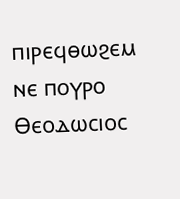ⲡⲓⲣⲉϥⲑⲱϩⲉⲙ ⲛⲉ ⲡⲟⲩⲣⲟ Ⲑⲉⲟⲇⲱⲥⲓⲟⲥ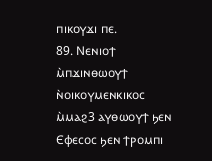ⲡⲓⲕⲟⲩϫⲓ ⲡⲉ.
89. Ⲛⲉⲛⲓⲟϯ ⲙ̀ⲡϫⲓⲛⲑⲱⲟⲩϯ ⲛ̀ⲟⲓⲕⲟⲩⲙⲉⲛⲕⲓⲕⲟⲥ ⲙ̀ⲙⲁϩ3 ⲁⲩⲑⲱⲟⲩϯ ϧⲉⲛ Ⲉⲫⲉⲥⲟⲥ ϧⲉⲛ ϯⲣⲟⲙⲡⲓ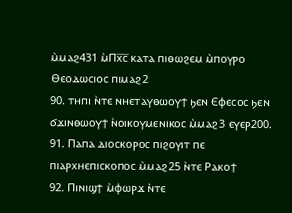ⲙ̀ⲙⲁϩ431 ⲙ̀Ⲡⲭ̅ⲥ̅ ⲕⲁⲧⲁ ⲡⲓⲑⲱϩⲉⲙ ⲙ̀ⲡⲟⲩⲣⲟ Ⲑⲉⲟⲇⲱⲥⲓⲟⲥ ⲡⲓⲙⲁϩ2
90. ⲧⲏⲡⲓ ⲛ̀ⲧⲉ ⲛⲏⲉⲧⲁⲩⲑⲱⲟⲩϯ ϧⲉⲛ Ⲉⲫⲉⲥⲟⲥ ϧⲉⲛ ϭϫⲓⲛⲑⲱⲟⲩϯ ⲛ̀ⲟⲓⲕⲟⲩⲙⲉⲛⲓⲕⲟⲥ ⲙ̀ⲙⲁϩ3 ⲉⲩⲉⲣ200.
91. Ⲡⲁⲡⲁ ⲇⲓⲟⲥⲕⲟⲣⲟⲥ ⲡⲓϩⲟⲩⲓⲧ ⲡⲉ ⲡⲓⲁⲣⲭⲏⲉⲡⲓⲥⲕⲟⲡⲟⲥ ⲙ̀ⲙⲁϩ25 ⲛ̀ⲧⲉ Ⲣⲁⲕⲟϯ
92. Ⲡⲓⲛⲓϣϯ ⲙ̀ⲫⲱⲣϫ ⲛ̀ⲧⲉ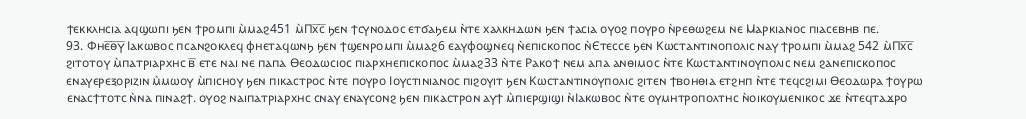ϯⲉⲕⲕⲗⲏⲥⲓⲁ ⲁϥϣⲱⲡⲓ ϧⲉⲛ ϯⲣⲟⲙⲡⲓ ⲙ̀ⲙⲁϩ451 ⲙ̀Ⲡⲭ̅ⲥ̅ ϧⲉⲛ ϯⲥⲩⲛⲟⲇⲟⲥ ⲉⲧϭⲁϧⲉⲙ ⲛ̀ⲧⲉ ⲭⲁⲗⲕⲏⲇⲱⲛ ϧⲉⲛ ϯⲁⲥⲓⲁ ⲟⲩⲟϩ ⲡⲟⲩⲣⲟ ⲛ̀ⲣⲉⲑⲱϩⲉⲙ ⲛⲉ Ⲙⲁⲣⲕⲓⲁⲛⲟⲥ ⲡⲓⲁⲥⲉⲃⲏⲃ ⲡⲉ.
93. Ⲫⲏⲉ̅ⲑ̅ⲩ̅ Ⲓⲁⲕⲱⲃⲟⲥ ⲡⲥⲁⲛϩⲟⲕⲗⲉϥ ⲫⲏⲉⲧⲁϥⲱⲛϧ ϧⲉⲛ ϯϣⲉⲛⲣⲟⲙⲡⲓ ⲙ̀ⲙⲁϩ6 ⲉⲁⲩⲫⲟϣⲛⲉϥ ⲛ̀ⲉⲡⲓⲥⲕⲟⲡⲟⲥ ⲛ̀Ⲉⲧⲉⲥⲥⲉ ϧⲉⲛ Ⲕⲱⲥⲧⲁⲛⲧⲓⲛⲟⲡⲟⲗⲓⲥ ⲛⲁⲩ ϯⲣⲟⲙⲡⲓ ⲙ̀ⲙⲁϩ 542 ⲙ̀Ⲡⲭ̅ⲥ̅ ϩⲓⲧⲟⲧⲟⲩ ⲙ̀ⲡⲁⲧⲣⲓⲁⲣⲭⲏⲥ ⲃ̅ ⲉⲧⲉ ⲛⲁⲓ ⲛⲉ ⲡⲁⲡⲁ Ⲑⲉⲟⲇⲱⲥⲓⲟⲥ ⲡⲓⲁⲣⲭⲏⲉⲡⲓⲥⲕⲟⲡⲟⲥ ⲙ̀ⲙⲁϩ33 ⲛ̀ⲧⲉ Ⲣⲁⲕⲟϯ ⲛⲉⲙ ⲁⲡⲁ ⲁⲛⲑⲓⲙⲟⲥ ⲛ̀ⲧⲉ Ⲕⲱⲥⲧⲁⲛⲧⲓⲛⲟⲩⲡⲟⲗⲓⲥ ⲛⲉⲙ ϩⲁⲛⲉⲡⲓⲥⲕⲟⲡⲟⲥ ⲉⲛⲁⲩⲉⲣⲉⲝⲟⲣⲓⲍⲓⲛ ⲙ̀ⲙⲱⲟⲩ ⲙ̀ⲡⲓⲥⲏⲟⲩ ϧⲉⲛ ⲡⲓⲕⲁⲥⲧⲣⲟⲥ ⲛ̀ⲧⲉ ⲡⲟⲩⲣⲟ Ⲓⲟⲩⲥⲧⲓⲛⲓⲁⲛⲟⲥ ⲡⲓϩⲟⲩⲓⲧ ϧⲉⲛ Ⲕⲱⲥⲧⲁⲛⲧⲓⲛⲟⲩⲡⲟⲗⲓⲥ ϩⲓⲧⲉⲛ ϯⲃⲟⲏⲑⲓⲁ ⲉⲧϩⲏⲡ ⲛ̀ⲧⲉ ⲧⲉϥⲥϩⲓⲙⲓ Ⲑⲉⲟⲇⲱⲣⲁ ϯⲟⲩⲣⲱ ⲉⲛⲁⲥϯⲧⲟⲧⲥ ⲛ̀ⲛⲁ ⲡⲓⲛⲁϩϯ. ⲟⲩⲟϩ ⲛⲁⲓⲡⲁⲧⲣⲓⲁⲣⲭⲏⲥ ⲥⲛⲁⲩ ⲉⲛⲁⲩⲥⲟⲛϩ ϧⲉⲛ ⲡⲓⲕⲁⲥⲧⲣⲟⲛ ⲁⲩϯ ⲙ̀ⲡⲓⲉⲣϣⲓϣⲓ ⲛ̀Ⲓⲁⲕⲱⲃⲟⲥ ⲛ̀ⲧⲉ ⲟⲩⲙⲏⲧⲣⲟⲡⲟⲗⲧⲏⲥ ⲛ̀ⲟⲓⲕⲟⲩⲙⲉⲛⲓⲕⲟⲥ ϫⲉ ⲛ̀ⲧⲉϥⲧⲁϫⲣⲟ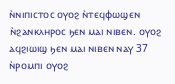ⲛ̀ⲛⲓⲡⲓⲥⲧⲟⲥ ⲟⲩⲟϩ ⲛ̀ⲧⲉϥⲫⲱϣⲉⲛ ⲛ̀ϩⲁⲛⲕⲗⲏⲣⲟⲥ ϧⲉⲛ ⲙⲁⲓ ⲛⲓⲃⲉⲛ. ⲟⲩⲟϩ ⲁϥϩⲓⲱⲓϣ ϧⲉⲛ ⲙⲁⲓ ⲛⲓⲃⲉⲛ ⲛⲁⲩ 37 ⲛ̀ⲣⲟⲙⲡⲓ ⲟⲩⲟϩ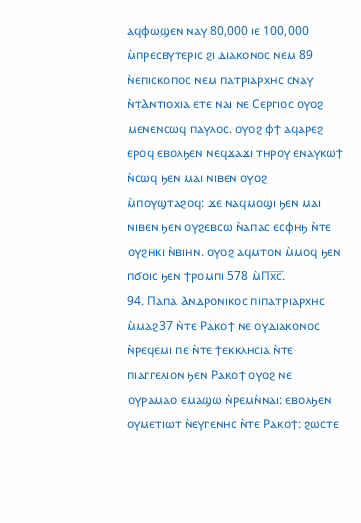ⲁϥⲫⲱϣⲉⲛ ⲛⲁⲩ 80,000 ⲓⲉ 100,000 ⲙ̀ⲡⲣⲉⲥⲃⲩⲧⲉⲣⲓⲥ ϩⲓ ⲇⲓⲁⲕⲟⲛⲟⲥ ⲛⲉⲙ 89 ⲛ̀ⲉⲡⲓⲥⲕⲟⲡⲟⲥ ⲛⲉⲙ ⲡⲁⲧⲣⲓⲁⲣⲭⲏⲥ ⲥⲛⲁⲩ ⲛ̀ⲧⲀⲛⲧⲓⲟⲭⲓⲁ ⲉⲧⲉ ⲛⲁⲓ ⲛⲉ Ⲥⲉⲣⲅⲓⲟⲥ ⲟⲩⲟϩ ⲙⲉⲛⲉⲛⲥⲱϥ ⲡⲁⲩⲗⲟⲥ. ⲟⲩⲟϩ ⲫϯ ⲁϥⲁⲣⲉϩ ⲉⲣⲟϥ ⲉⲃⲟⲗϧⲉⲛ ⲛⲉϥϫⲁϫⲓ ⲧⲏⲣⲟⲩ ⲉⲛⲁⲩⲕⲱϯ ⲛ̀ⲥⲱϥ ϧⲉⲛ ⲙⲁⲓ ⲛⲓⲃⲉⲛ ⲟⲩⲟϩ ⲙ̀ⲡⲟⲩϣⲧⲁϩⲟϥ: ϫⲉ ⲛⲁϥⲙⲟϣⲓ ϧⲉⲛ ⲙⲁⲓ ⲛⲓⲃⲉⲛ ϧⲉⲛ ⲟⲩϩⲉⲃⲥⲱ ⲛ̀ⲁⲡⲁⲥ ⲉⲥⲫⲏϧ ⲛ̀ⲧⲉ ⲟⲩϩⲏⲕⲓ ⲛ̀ⲃⲓⲏⲛ. ⲟⲩⲟϩ ⲁϥⲙⲧⲟⲛ ⲙ̀ⲙⲟϥ ϧⲉⲛ ⲡϭⲟⲓⲥ ϧⲉⲛ ϯⲣⲟⲙⲡⲓ 578 ⲙ̀Ⲡⲭ̅ⲥ̅.
94. Ⲡⲁⲡⲁ Ⲁⲛⲇⲣⲟⲛⲓⲕⲟⲥ ⲡⲓⲡⲁⲧⲣⲓⲁⲣⲭⲏⲥ ⲙ̀ⲙⲁϩ37 ⲛ̀ⲧⲉ Ⲣⲁⲕⲟϯ ⲛⲉ ⲟⲩⲇⲓⲁⲕⲟⲛⲟⲥ ⲛ̀ⲣⲉϥⲉⲙⲓ ⲡⲉ ⲛ̀ⲧⲉ ϯⲉⲕⲕⲗⲏⲥⲓⲁ ⲛ̀ⲧⲉ ⲡⲓⲁⲅⲅⲉⲗⲓⲟⲛ ϧⲉⲛ Ⲣⲁⲕⲟϯ ⲟⲩⲟϩ ⲛⲉ ⲟⲩⲣⲁⲙⲁⲟ ⲉⲙⲁϣⲱ ⲛ̀ⲣⲉⲙⲛ̀ⲛⲁⲓ: ⲉⲃⲟⲗϧⲉⲛ ⲟⲩⲙⲉⲧⲓⲱⲧ ⲛ̀ⲉⲩⲅⲉⲛⲏⲥ ⲛ̀ⲧⲉ Ⲣⲁⲕⲟϯ: ϩⲱⲥⲧⲉ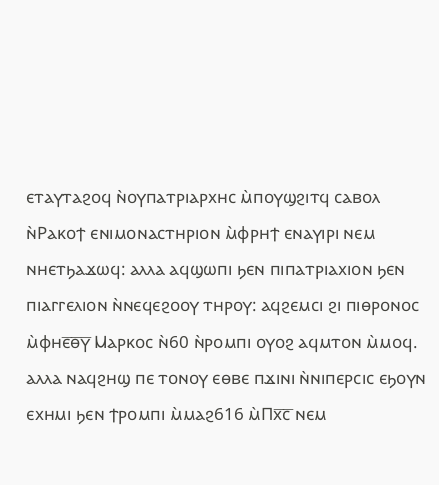ⲉⲧⲁⲩⲧⲁϩⲟϥ ⲛ̀ⲟⲩⲡⲁⲧⲣⲓⲁⲣⲭⲏⲥ ⲙ̀ⲡⲟⲩϣϩⲓⲧϥ ⲥⲁⲃⲟⲗ ⲛ̀Ⲣⲁⲕⲟϯ ⲉⲛⲓⲙⲟⲛⲁⲥⲧⲏⲣⲓⲟⲛ ⲙ̀ⲫⲣⲏϯ ⲉⲛⲁⲩⲓⲣⲓ ⲛⲉⲙ ⲛⲏⲉⲧϧⲁϫⲱϥ: ⲁⲗⲗⲁ ⲁϥϣⲱⲡⲓ ϧⲉⲛ ⲡⲓⲡⲁⲧⲣⲓⲁⲭⲓⲟⲛ ϧⲉⲛ ⲡⲓⲁⲅⲅⲉⲗⲓⲟⲛ ⲛ̀ⲛⲉϥⲉϩⲟⲟⲩ ⲧⲏⲣⲟⲩ: ⲁϥϩⲉⲙⲥⲓ ϩⲓ ⲡⲓⲑⲣⲟⲛⲟⲥ ⲙ̀ⲫⲏⲉ̅ⲑ̅ⲩ̅ Ⲙⲁⲣⲕⲟⲥ ⲛ̀60 ⲛ̀ⲣⲟⲙⲡⲓ ⲟⲩⲟϩ ⲁϥⲙⲧⲟⲛ ⲙ̀ⲙⲟϥ. ⲁⲗⲗⲁ ⲛⲁϥϩⲏϣ ⲡⲉ ⲧⲟⲛⲟⲩ ⲉⲑⲃⲉ ⲡϫⲓⲛⲓ ⲛ̀ⲛⲓⲡⲉⲣⲥⲓⲥ ⲉϧⲟⲩⲛ ⲉⲭⲏⲙⲓ ϧⲉⲛ ϯⲣⲟⲙⲡⲓ ⲙ̀ⲙⲁϩ616 ⲙ̀Ⲡⲭ̅ⲥ̅ ⲛⲉⲙ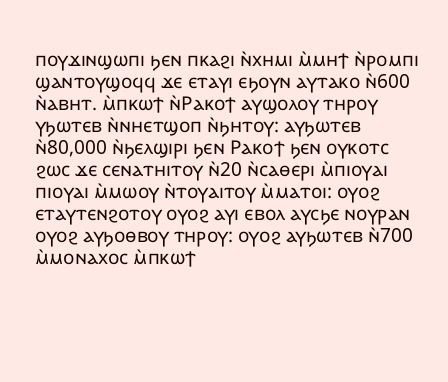ⲡⲟⲩϫⲓⲛϣⲱⲡⲓ ϧⲉⲛ ⲡⲕⲁϩⲓ ⲛ̀ⲭⲏⲙⲓ ⲙ̀ⲙⲏϯ ⲛ̀ⲣⲟⲙⲡⲓ ϣⲁⲛⲧⲟⲩϣⲟϥϥ ϫⲉ ⲉⲧⲁⲩⲓ ⲉϧⲟⲩⲛ ⲁⲩⲧⲁⲕⲟ ⲛ̀600 ⲛ̀ⲁⲃⲏⲧ. ⲙ̀ⲡⲕⲱϯ ⲛ̀Ⲣⲁⲕⲟϯ ⲁⲩϣⲟⲗⲟⲩ ⲧⲏⲣⲟⲩ ⲩϧⲱⲧⲉⲃ ⲛ̀ⲛⲏⲉⲧϣⲟⲡ ⲛ̀ϧⲏⲧⲟⲩ: ⲁⲩϧⲱⲧⲉⲃ ⲛ̀80,000 ⲛ̀ϧⲉⲗϣⲓⲣⲓ ϧⲉⲛ Ⲣⲁⲕⲟϯ ϧⲉⲛ ⲟⲩⲕⲟⲧⲥ ϩⲱⲥ ϫⲉ ⲥⲉⲛⲁⲧⲏⲓⲧⲟⲩ ⲛ̀20 ⲛ̀ⲥⲁⲑⲉⲣⲓ ⲙ̀ⲡⲓⲟⲩⲁⲓ ⲡⲓⲟⲩⲁⲓ ⲙ̀ⲙⲱⲟⲩ ⲛ̀ⲧⲟⲩⲁⲓⲧⲟⲩ ⲙ̀ⲙⲁⲧⲟⲓ: ⲟⲩⲟϩ ⲉⲧⲁⲩⲧⲉⲛϩⲟⲧⲟⲩ ⲟⲩⲟϩ ⲁⲩⲓ ⲉⲃⲟⲗ ⲁⲩⲥϧⲉ ⲛⲟⲩⲣⲁⲛ ⲟⲩⲟϩ ⲁⲩϧⲟⲑⲃⲟⲩ ⲧⲏⲣⲟⲩ: ⲟⲩⲟϩ ⲁⲩϧⲱⲧⲉⲃ ⲛ̀700 ⲙ̀ⲙⲟⲛⲁⲭⲟⲥ ⲙ̀ⲡⲕⲱϯ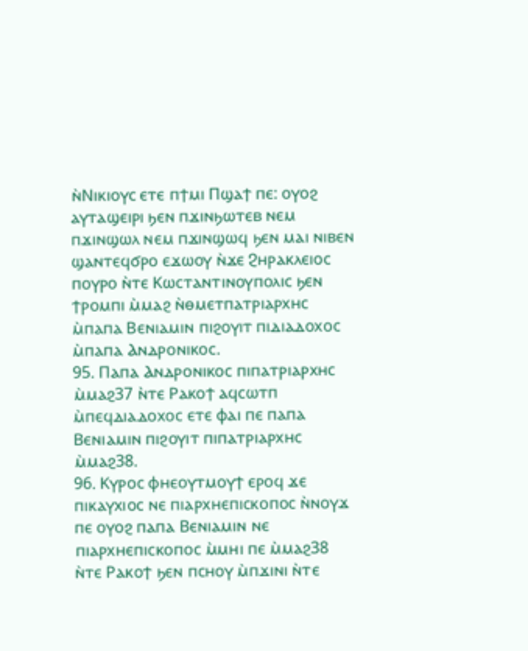ⲛ̀Ⲛⲓⲕⲓⲟⲩⲥ ⲉⲧⲉ ⲡϯⲙⲓ Ⲡϣⲁϯ ⲡⲉ: ⲟⲩⲟϩ ⲁⲩⲧⲁϣⲉⲓⲣⲓ ϧⲉⲛ ⲡϫⲓⲛϧⲱⲧⲉⲃ ⲛⲉⲙ ⲡϫⲓⲛϣⲱⲗ ⲛⲉⲙ ⲡϫⲓⲛϣⲱϥ ϧⲉⲛ ⲙⲁⲓ ⲛⲓⲃⲉⲛ ϣⲁⲛⲧⲉϥϭⲣⲟ ⲉϫⲱⲟⲩ ⲛ̀ϫⲉ Ϩⲏⲣⲁⲕⲗⲉⲓⲟⲥ ⲡⲟⲩⲣⲟ ⲛ̀ⲧⲉ Ⲕⲱⲥⲧⲁⲛⲧⲓⲛⲟⲩⲡⲟⲗⲓⲥ ϧⲉⲛ ϯⲣⲟⲙⲡⲓ ⲙ̀ⲙⲁϩ ⲛ̀ⲑⲙⲉⲧⲡⲁⲧⲣⲓⲁⲣⲭⲏⲥ ⲙ̀ⲡⲁⲡⲁ Ⲃⲉⲛⲓⲁⲙⲓⲛ ⲡⲓϩⲟⲩⲓⲧ ⲡⲓⲇⲓⲁⲇⲟⲭⲟⲥ ⲙ̀ⲡⲁⲡⲁ Ⲁⲛⲇⲣⲟⲛⲓⲕⲟⲥ.
95. Ⲡⲁⲡⲁ Ⲁⲛⲇⲣⲟⲛⲓⲕⲟⲥ ⲡⲓⲡⲁⲧⲣⲓⲁⲣⲭⲏⲥ ⲙ̀ⲙⲁϩ37 ⲛ̀ⲧⲉ Ⲣⲁⲕⲟϯ ⲁϥⲥⲱⲧⲡ ⲙ̀ⲡⲉϥⲇⲓⲁⲇⲟⲭⲟⲥ ⲉⲧⲉ ⲫⲁⲓ ⲡⲉ ⲡⲁⲡⲁ Ⲃⲉⲛⲓⲁⲙⲓⲛ ⲡⲓϩⲟⲩⲓⲧ ⲡⲓⲡⲁⲧⲣⲓⲁⲣⲭⲏⲥ ⲙ̀ⲙⲁϩ38.
96. Ⲕⲩⲣⲟⲥ ⲫⲏⲉⲟⲩⲧⲙⲟⲩϯ ⲉⲣⲟϥ ϫⲉ ⲡⲓⲕⲁⲩⲭⲓⲟⲥ ⲛⲉ ⲡⲓⲁⲣⲭⲏⲉⲡⲓⲥⲕⲟⲡⲟⲥ ⲛ̀ⲛⲟⲩϫ ⲡⲉ ⲟⲩⲟϩ ⲡⲁⲡⲁ Ⲃⲉⲛⲓⲁⲙⲓⲛ ⲛⲉ ⲡⲓⲁⲣⲭⲏⲉⲡⲓⲥⲕⲟⲡⲟⲥ ⲙ̀ⲙⲏⲓ ⲡⲉ ⲙ̀ⲙⲁϩ38 ⲛ̀ⲧⲉ Ⲣⲁⲕⲟϯ ϧⲉⲛ ⲡⲥⲏⲟⲩ ⲙ̀ⲡϫⲓⲛⲓ ⲛ̀ⲧⲉ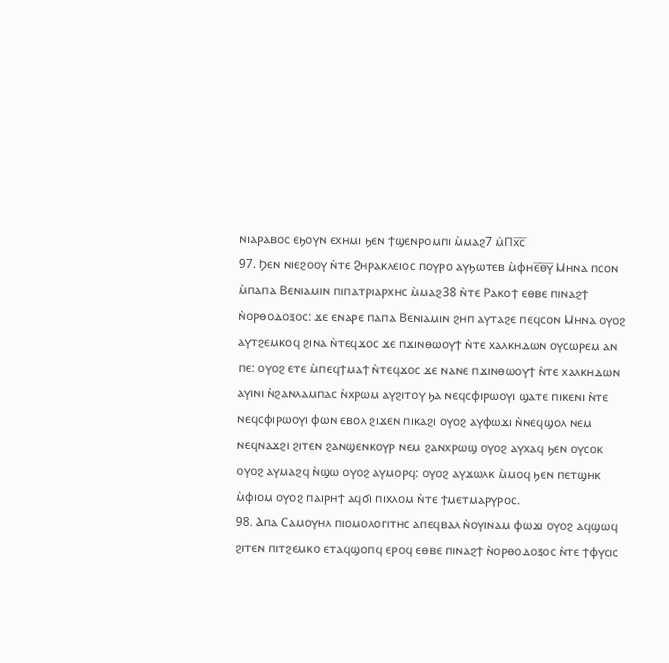ⲛⲓⲁⲣⲁⲃⲟⲥ ⲉϧⲟⲩⲛ ⲉⲭⲏⲙⲓ ϧⲉⲛ ϯϣⲉⲛⲣⲟⲙⲡⲓ ⲙ̀ⲙⲁϩ7 ⲙ̀Ⲡⲭ̅ⲥ̅
97. Ϧⲉⲛ ⲛⲓⲉϩⲟⲟⲩ ⲛ̀ⲧⲉ Ϩⲏⲣⲁⲕⲗⲉⲓⲟⲥ ⲡⲟⲩⲣⲟ ⲁⲩϧⲱⲧⲉⲃ ⲙ̀ⲫⲏⲉ̅ⲑ̅ⲩ̅ Ⲙⲏⲛⲁ ⲡⲥⲟⲛ ⲙ̀ⲡⲁⲡⲁ Ⲃⲉⲛⲓⲁⲙⲓⲛ ⲡⲓⲡⲁⲧⲣⲓⲁⲣⲭⲏⲥ ⲙ̀ⲙⲁϩ38 ⲛ̀ⲧⲉ Ⲣⲁⲕⲟϯ ⲉⲑⲃⲉ ⲡⲓⲛⲁϩϯ ⲛ̀ⲟⲣⲑⲟⲇⲟⲝⲟⲥ: ϫⲉ ⲉⲛⲁⲣⲉ ⲡⲁⲡⲁ Ⲃⲉⲛⲓⲁⲙⲓⲛ ϩⲏⲡ ⲁⲩⲧⲁϩⲉ ⲡⲉϥⲥⲟⲛ Ⲙⲏⲛⲁ ⲟⲩⲟϩ ⲁⲩⲧϩⲉⲙⲕⲟϥ ϩⲓⲛⲁ ⲛ̀ⲧⲉϥϫⲟⲥ ϫⲉ ⲡϫⲓⲛⲑⲱⲟⲩϯ ⲛ̀ⲧⲉ ⲭⲁⲗⲕⲏⲇⲱⲛ ⲟⲩⲥⲱⲣⲉⲙ ⲁⲛ ⲡⲉ: ⲟⲩⲟϩ ⲉⲧⲉ ⲙ̀ⲡⲉϥϯⲙⲁϯ ⲛ̀ⲧⲉϥϫⲟⲥ ϫⲉ ⲛⲁⲛⲉ ⲡϫⲓⲛⲑⲱⲟⲩϯ ⲛ̀ⲧⲉ ⲭⲁⲗⲕⲏⲇⲱⲛ ⲁⲩⲓⲛⲓ ⲛ̀ϩⲁⲛⲗⲁⲙⲡⲁⲥ ⲛ̀ⲭⲣⲱⲙ ⲁⲩϩⲓⲧⲟⲩ ϧⲁ ⲛⲉϥⲥⲫⲓⲣⲱⲟⲩⲓ ϣⲁⲧⲉ ⲡⲓⲕⲉⲛⲓ ⲛ̀ⲧⲉ ⲛⲉϥⲥⲫⲓⲣⲱⲟⲩⲓ ⲫⲱⲛ ⲉⲃⲟⲗ ϩⲓϫⲉⲛ ⲡⲓⲕⲁϩⲓ ⲟⲩⲟϩ ⲁⲩⲫⲱϫⲓ ⲛ̀ⲛⲉϥϣⲟⲗ ⲛⲉⲙ ⲛⲉϥⲛⲁϫϩⲓ ϩⲓⲧⲉⲛ ϩⲁⲛϣⲉⲛⲕⲟⲩⲣ ⲛⲉⲙ ϩⲁⲛⲭⲣⲱϣ ⲟⲩⲟϩ ⲁⲩⲭⲁϥ ϧⲉⲛ ⲟⲩⲥⲟⲕ ⲟⲩⲟϩ ⲁⲩⲙⲁϩϥ ⲛ̀ϣⲱ ⲟⲩⲟϩ ⲁⲩⲙⲟⲣϥ: ⲟⲩⲟϩ ⲁⲩϫⲱⲗⲕ ⲙ̀ⲙⲟϥ ϧⲉⲛ ⲡⲉⲧϣⲏⲕ ⲙ̀ⲫⲓⲟⲙ ⲟⲩⲟϩ ⲡⲁⲓⲣⲏϯ ⲁϥϭⲓ ⲡⲓⲭⲗⲟⲙ ⲛ̀ⲧⲉ ϯⲙⲉⲧⲙⲁⲣⲩⲣⲟⲥ.
98. Ⲁⲡⲁ Ⲥⲁⲙⲟⲩⲏⲗ ⲡⲓⲟⲙⲟⲗⲟⲅⲓⲧⲏⲥ ⲁⲡⲉϥⲃⲁⲗ ⲛ̀ⲟⲩⲓⲛⲁⲙ ⲫⲱϫⲓ ⲟⲩⲟϩ ⲁϥϣⲱϥ ϩⲓⲧⲉⲛ ⲡⲓⲧϩⲉⲙⲕⲟ ⲉⲧⲁϥϣⲟⲡϥ ⲉⲣⲟϥ ⲉⲑⲃⲉ ⲡⲓⲛⲁϩϯ ⲛ̀ⲟⲣⲑⲟⲇⲟⲝⲟⲥ ⲛ̀ⲧⲉ ϯⲫⲩⲥⲓⲥ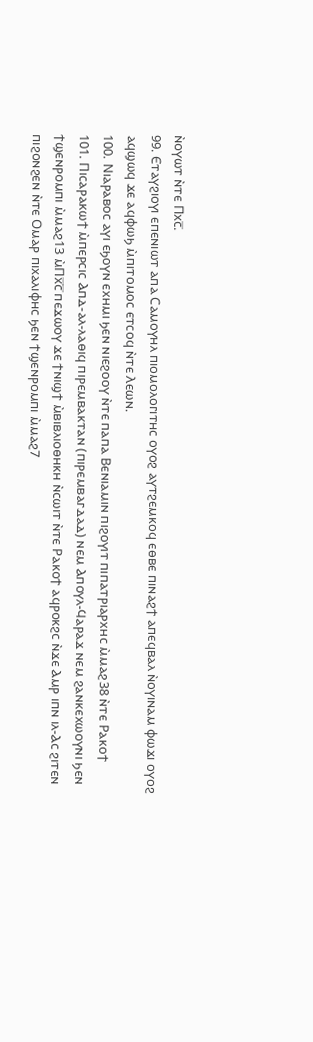ⲛ̀ⲟⲩⲱⲧ ⲛ̀ⲧⲉ Ⲡⲭⲥ̅.
99. Ⲉⲧⲁⲩϩⲓⲟⲩⲓ ⲉⲡⲉⲛⲓⲱⲧ ⲁⲡⲁ Ⲥⲁⲙⲟⲩⲏⲗ ⲡⲓⲟⲙⲟⲗⲟⲅⲓⲧⲏⲥ ⲟⲩⲟϩ ⲁⲩⲧϩⲉⲙⲕⲟϥ ⲉⲑⲃⲉ ⲡⲓⲛⲁϩϯ ⲁⲡⲉϥⲃⲁⲗ ⲛ̀ⲟⲩⲓⲛⲁⲙ ⲫⲱϫⲓ ⲟⲩⲟϩ ⲁϥϣⲱϥ ϫⲉ ⲁϥⲫⲱϧ ⲙ̀ⲡⲓⲧⲟⲙⲟⲥ ⲉⲧⲥⲟϥ ⲛ̀ⲧⲉ Ⲗⲉⲱⲛ.
100. Ⲛⲓⲁⲣⲁⲃⲟⲥ ⲁⲩⲓ ⲉϧⲟⲩⲛ ⲉⲭⲏⲙⲓ ϧⲉⲛ ⲛⲓⲉϩⲟⲟⲩ ⲛ̀ⲧⲉ ⲡⲁⲡⲁ Ⲃⲉⲛⲓⲁⲙⲓⲛ ⲡⲓϩⲟⲩⲓⲧ ⲡⲓⲡⲁⲧⲣⲓⲁⲣⲭⲏⲥ ⲙ̀ⲙⲁϩ38 ⲛ̀ⲧⲉ Ⲣⲁⲕⲟϯ
101. Ⲡⲓⲥⲁⲣⲁⲕⲱϯ ⲙ̀ⲡⲉⲣⲥⲓⲥ Ⲁⲡⲇ-ⲁⲗ-ⲗⲁⲑⲓϥ ⲡⲓⲣⲉⲙⲃⲁⲕⲧⲁⲛ (ⲡⲓⲣⲉⲙⲃⲁⲅⲇⲁⲇ) ⲛⲉⲙ Ⲁⲡⲟⲩⲗ-Ϥⲁⲣⲁϫ ⲛⲉⲙ ϩⲁⲛⲕⲉⲭⲱⲟⲩⲛⲓ ϧⲉⲛ ϯϣⲉⲛⲣⲟⲙⲡⲓ ⲙ̀ⲙⲁϩ13 ⲙ̀Ⲡⲭ̅ⲥ̅ ⲡⲉϫⲱⲟⲩ ϫⲉ ϯⲛⲓϣϯ ⲙ̀ⲃⲓⲃⲗⲓⲟⲑⲏⲕⲏ ⲛ̀ⲥⲱⲓⲧ ⲛ̀ⲧⲉ Ⲣⲁⲕⲟϯ ⲁϥⲣⲟⲕϩⲥ ⲛ̀ϫⲉ Ⲁⲙⲣ ⲓⲡⲛ ⲓⲗ-Ⲁⲥ ϩⲓⲧⲉⲛ ⲡⲓϩⲟⲛϩⲉⲛ ⲛ̀ⲧⲉ Ⲟⲙⲁⲣ ⲡⲓⲭⲁⲗⲓⲫⲏⲥ ϧⲉⲛ ϯϣⲉⲛⲣⲟⲙⲡⲓ ⲙ̀ⲙⲁϩ7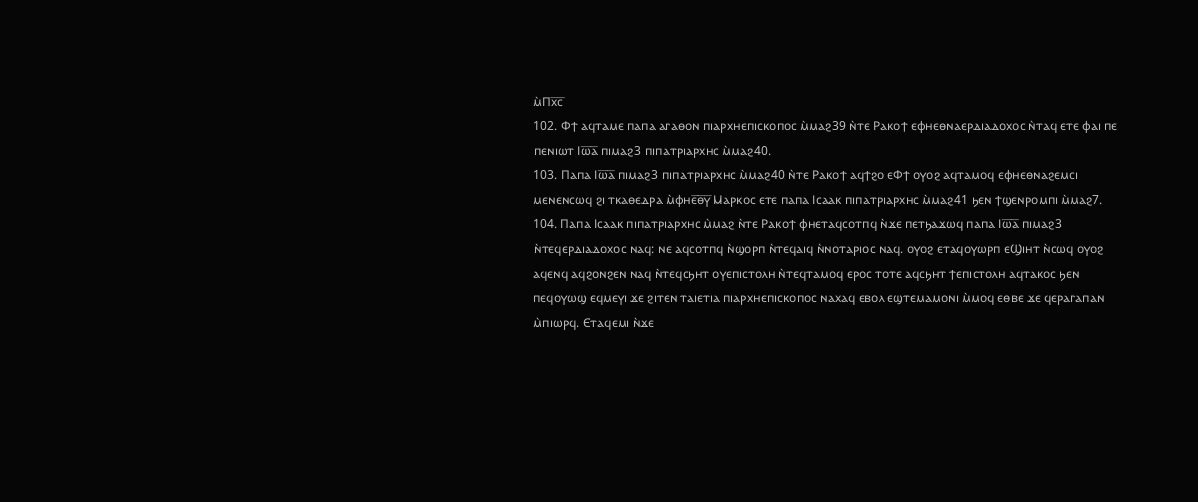ⲙ̀Ⲡⲭ̅ⲥ̅
102. Ⲫϯ ⲁϥⲧⲁⲙⲉ ⲡⲁⲡⲁ ⲁⲅⲁⲑⲟⲛ ⲡⲓⲁⲣⲭⲏⲉⲡⲓⲥⲕⲟⲡⲟⲥ ⲙ̀ⲙⲁϩ39 ⲛ̀ⲧⲉ Ⲣⲁⲕⲟϯ ⲉⲫⲏⲉⲑⲛⲁⲉⲣⲇⲓⲁⲇⲟⲭⲟⲥ ⲛ̀ⲧⲁϥ ⲉⲧⲉ ⲫⲁⲓ ⲡⲉ ⲡⲉⲛⲓⲱⲧ Ⲓⲱ̅ⲁ̅ ⲡⲓⲙⲁϩ3 ⲡⲓⲡⲁⲧⲣⲓⲁⲣⲭⲏⲥ ⲙ̀ⲙⲁϩ40.
103. Ⲡⲁⲡⲁ Ⲓⲱ̅ⲁ̅ ⲡⲓⲙⲁϩ3 ⲡⲓⲡⲁⲧⲣⲓⲁⲣⲭⲏⲥ ⲙ̀ⲙⲁϩ40 ⲛ̀ⲧⲉ Ⲣⲁⲕⲟϯ ⲁϥϯϩⲟ ⲉⲪϯ ⲟⲩⲟϩ ⲁϥⲧⲁⲙⲟϥ ⲉⲫⲏⲉⲑⲛⲁϩⲉⲙⲥⲓ ⲙⲉⲛⲉⲛⲥⲱϥ ϩⲓ ⲧⲕⲁⲑⲉⲇⲣⲁ ⲙ̀ⲫⲏⲉ̅ⲑ̅ⲩ̅ Ⲙⲁⲣⲕⲟⲥ ⲉⲧⲉ ⲡⲁⲡⲁ Ⲓⲥⲁⲁⲕ ⲡⲓⲡⲁⲧⲣⲓⲁⲣⲭⲏⲥ ⲙ̀ⲙⲁϩ41 ϧⲉⲛ ϯϣⲉⲛⲣⲟⲙⲡⲓ ⲙ̀ⲙⲁϩ7.
104. Ⲡⲁⲡⲁ Ⲓⲥⲁⲁⲕ ⲡⲓⲡⲁⲧⲣⲓⲁⲣⲭⲏⲥ ⲙ̀ⲙⲁϩ ⲛ̀ⲧⲉ Ⲣⲁⲕⲟϯ ⲫⲏⲉⲧⲁϥⲥⲟⲧⲡϥ ⲛ̀ϫⲉ ⲡⲉⲧϧⲁϫⲱϥ ⲡⲁⲡⲁ Ⲓⲱ̅ⲁ̅ ⲡⲓⲙⲁϩ3 ⲛ̀ⲧⲉϥⲉⲣⲇⲓⲁⲇⲟⲭⲟⲥ ⲛⲁϥ: ⲛⲉ ⲁϥⲥⲟⲧⲡϥ ⲛ̀ϣⲟⲣⲡ ⲛ̀ⲧⲉϥⲁⲓϥ ⲛ̀ⲛⲟⲧⲁⲣⲓⲟⲥ ⲛⲁϥ. ⲟⲩⲟϩ ⲉⲧⲁϥⲟⲩⲱⲣⲡ ⲉϢⲓⲏⲧ ⲛ̀ⲥⲱϥ ⲟⲩⲟϩ ⲁϥⲉⲛϥ ⲁϥϩⲟⲛϩⲉⲛ ⲛⲁϥ ⲛ̀ⲧⲉϥⲥϧⲏⲧ ⲟⲩⲉⲡⲓⲥⲧⲟⲗⲏ ⲛ̀ⲧⲉϥⲧⲁⲙⲟϥ ⲉⲣⲟⲥ ⲧⲟⲧⲉ ⲁϥⲥϧⲏⲧ ϯⲉⲡⲓⲥⲧⲟⲗⲏ ⲁϥⲧⲁⲕⲟⲥ ϧⲉⲛ ⲡⲉϥⲟⲩⲱϣ ⲉϥⲙⲉⲩⲓ ϫⲉ ϩⲓⲧⲉⲛ ⲧⲁⲓⲉⲧⲓⲁ ⲡⲓⲁⲣⲭⲏⲉⲡⲓⲥⲕⲟⲡⲟⲥ ⲛⲁⲭⲁϥ ⲉⲃⲟⲗ ⲉϣⲧⲉⲙⲁⲙⲟⲛⲓ ⲙ̀ⲙⲟϥ ⲉⲑⲃⲉ ϫⲉ ϥⲉⲣⲁⲅⲁⲡⲁⲛ ⲙ̀ⲡⲓⲱⲣϥ. Ⲉⲧⲁϥⲉⲙⲓ ⲛ̀ϫⲉ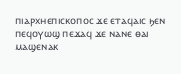ⲡⲓⲁⲣⲭⲏⲉⲡⲓⲥⲕⲟⲡⲟⲥ ϫⲉ ⲉⲧⲁϥⲁⲓⲥ ϧⲉⲛ ⲡⲉϥⲟⲩⲱϣ ⲡⲉϫⲁϥ ϫⲉ ⲛⲁⲛⲉ ⲑⲁⲓ ⲙⲁϣⲉⲛⲁⲕ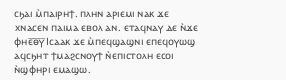ⲥϧⲁⲓ ⲙ̀ⲡⲁⲓⲣⲏϯ. ⲡⲗⲏⲛ ⲁⲣⲓⲉⲙⲓ ⲛⲁⲕ ϫⲉ ⲭⲛⲁⲥⲉⲛ ⲡⲁⲓⲙⲁ ⲉⲃⲟⲗ ⲁⲛ. ⲉⲧⲁϥⲛⲁⲩ ⲇⲉ ⲛ̀ϫⲉ ⲫⲏⲉ̅ⲑ̅ⲩ̅ Ⲓⲥⲁⲁⲕ ϫⲉ ⲙ̀ⲡⲉϥϣⲁϣⲛⲓ ⲉⲡⲉϥⲟⲩⲱϣ ⲁϥⲥϧⲏⲧ ϯⲙⲁϩⲥⲛⲟⲩϯ ⲛ̀ⲉⲡⲓⲥⲧⲟⲗⲏ ⲉⲥⲟⲓ ⲛ̀ϣⲫⲏⲣⲓ ⲉⲙⲁϣⲱ.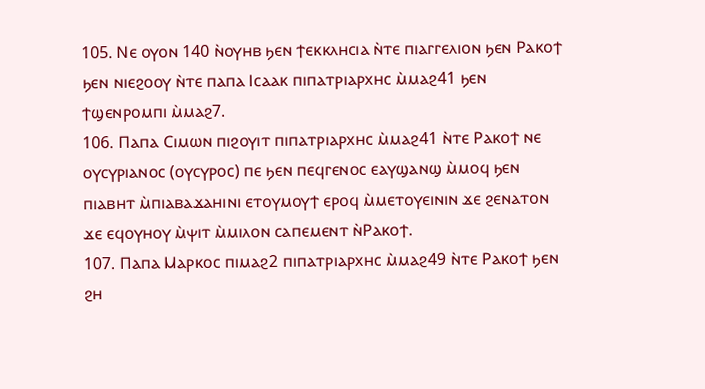105. Ⲛⲉ ⲟⲩⲟⲛ 140 ⲛ̀ⲟⲩⲏⲃ ϧⲉⲛ ϯⲉⲕⲕⲗⲏⲥⲓⲁ ⲛ̀ⲧⲉ ⲡⲓⲁⲅⲅⲉⲗⲓⲟⲛ ϧⲉⲛ Ⲣⲁⲕⲟϯ ϧⲉⲛ ⲛⲓⲉϩⲟⲟⲩ ⲛ̀ⲧⲉ ⲡⲁⲡⲁ Ⲓⲥⲁⲁⲕ ⲡⲓⲡⲁⲧⲣⲓⲁⲣⲭⲏⲥ ⲙ̀ⲙⲁϩ41 ϧⲉⲛ ϯϣⲉⲛⲣⲟⲙⲡⲓ ⲙ̀ⲙⲁϩ7.
106. Ⲡⲁⲡⲁ Ⲥⲓⲙⲱⲛ ⲡⲓϩⲟⲩⲓⲧ ⲡⲓⲡⲁⲧⲣⲓⲁⲣⲭⲏⲥ ⲙ̀ⲙⲁϩ41 ⲛ̀ⲧⲉ Ⲣⲁⲕⲟϯ ⲛⲉ ⲟⲩⲥⲩⲣⲓⲁⲛⲟⲥ (ⲟⲩⲥⲩⲣⲟⲥ) ⲡⲉ ϧⲉⲛ ⲡⲉϥⲅⲉⲛⲟⲥ ⲉⲁⲩϣⲁⲛϣ ⲙ̀ⲙⲟϥ ϧⲉⲛ ⲡⲓⲁⲃⲏⲧ ⲙ̀ⲡⲓⲁⲃⲁϫⲁⲏⲓⲛⲓ ⲉⲧⲟⲩⲙⲟⲩϯ ⲉⲣⲟϥ ⲙ̀ⲙⲉⲧⲟⲩⲉⲓⲛⲓⲛ ϫⲉ ϩⲉⲛⲁⲧⲟⲛ ϫⲉ ⲉϥⲟⲩⲏⲟⲩ ⲙ̀ⲯⲓⲧ ⲙ̀ⲙⲓⲗⲟⲛ ⲥⲁⲡⲉⲙⲉⲛⲧ ⲛ̀Ⲣⲁⲕⲟϯ.
107. Ⲡⲁⲡⲁ Ⲙⲁⲣⲕⲟⲥ ⲡⲓⲙⲁϩ2 ⲡⲓⲡⲁⲧⲣⲓⲁⲣⲭⲏⲥ ⲙ̀ⲙⲁϩ49 ⲛ̀ⲧⲉ Ⲣⲁⲕⲟϯ ϧⲉⲛ ϩⲏ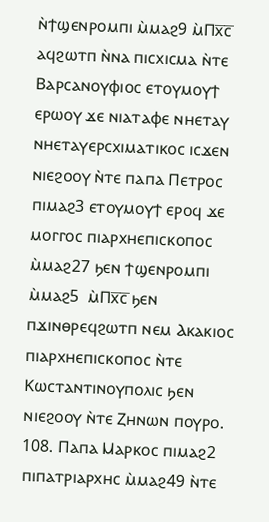ⲛ̀ϯϣⲉⲛⲣⲟⲙⲡⲓ ⲙ̀ⲙⲁϩ9 ⲙ̀Ⲡⲭ̅ⲥ̅ ⲁϥϩⲱⲧⲡ ⲛ̀ⲛⲁ ⲡⲓⲥⲭⲓⲥⲙⲁ ⲛ̀ⲧⲉ Ⲃⲁⲣⲥⲁⲛⲟⲩⲫⲓⲟⲥ ⲉⲧⲟⲩⲙⲟⲩϯ ⲉⲣⲱⲟⲩ ϫⲉ ⲛⲓⲁⲧⲁⲫⲉ ⲛⲏⲉⲧⲁⲩ ⲛⲏⲉⲧⲁⲩⲉⲣⲥⲭⲓⲙⲁⲧⲓⲕⲟⲥ ⲓⲥϫⲉⲛ ⲛⲓⲉϩⲟⲟⲩ ⲛ̀ⲧⲉ ⲡⲁⲡⲁ Ⲡⲉⲧⲣⲟⲥ ⲡⲓⲙⲁϩ3 ⲉⲧⲟⲩⲙⲟⲩϯ ⲉⲣⲟϥ ϫⲉ ⲙⲟⲅⲅⲟⲥ ⲡⲓⲁⲣⲭⲏⲉⲡⲓⲥⲕⲟⲡⲟⲥ ⲙ̀ⲙⲁϩ27 ϧⲉⲛ ϯϣⲉⲛⲣⲟⲙⲡⲓ ⲙ̀ⲙⲁϩ5  ⲙ̀Ⲡⲭ̅ⲥ̅ ϧⲉⲛ ⲡϫⲓⲛⲑⲣⲉϥϩⲱⲧⲡ ⲛⲉⲙ Ⲁⲕⲁⲕⲓⲟⲥ ⲡⲓⲁⲣⲭⲏⲉⲡⲓⲥⲕⲟⲡⲟⲥ ⲛ̀ⲧⲉ Ⲕⲱⲥⲧⲁⲛⲧⲓⲛⲟⲩⲡⲟⲗⲓⲥ ϧⲉⲛ ⲛⲓⲉϩⲟⲟⲩ ⲛ̀ⲧⲉ Ⲍⲏⲛⲱⲛ ⲡⲟⲩⲣⲟ.
108. Ⲡⲁⲡⲁ Ⲙⲁⲣⲕⲟⲥ ⲡⲓⲙⲁϩ2 ⲡⲓⲡⲁⲧⲣⲓⲁⲣⲭⲏⲥ ⲙ̀ⲙⲁϩ49 ⲛ̀ⲧⲉ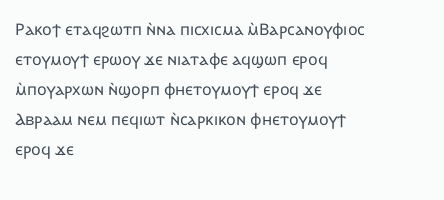Ⲣⲁⲕⲟϯ ⲉⲧⲁϥϩⲱⲧⲡ ⲛ̀ⲛⲁ ⲡⲓⲥⲭⲓⲥⲙⲁ ⲙ̀Ⲃⲁⲣⲥⲁⲛⲟⲩⲫⲓⲟⲥ ⲉⲧⲟⲩⲙⲟⲩϯ ⲉⲣⲱⲟⲩ ϫⲉ ⲛⲓⲁⲧⲁⲫⲉ ⲁϥϣⲱⲡ ⲉⲣⲟϥ ⲙ̀ⲡⲟⲩⲁⲣⲭⲱⲛ ⲛ̀ϣⲟⲣⲡ ⲫⲏⲉⲧⲟⲩⲙⲟⲩϯ ⲉⲣⲟϥ ϫⲉ Ⲁⲃⲣⲁⲁⲙ ⲛⲉⲙ ⲡⲉϥⲓⲱⲧ ⲛ̀ⲥⲁⲣⲕⲓⲕⲟⲛ ⲫⲏⲉⲧⲟⲩⲙⲟⲩϯ ⲉⲣⲟϥ ϫⲉ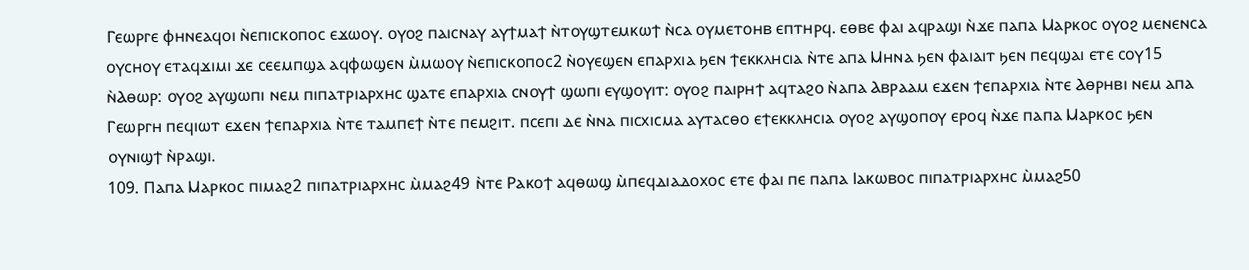Ⲅⲉⲱⲣⲅⲉ ⲫⲏⲛⲉⲁϥⲟⲓ ⲛ̀ⲉⲡⲓⲥⲕⲟⲡⲟⲥ ⲉϫⲱⲟⲩ. ⲟⲩⲟϩ ⲡⲁⲓⲥⲛⲁⲩ ⲁⲩϯⲙⲁϯ ⲛ̀ⲧⲟⲩϣⲧⲉⲙⲕⲱϯ ⲛ̀ⲥⲁ ⲟⲩⲙⲉⲧⲟⲏⲃ ⲉⲡⲧⲏⲣϥ. ⲉⲑⲃⲉ ⲫⲁⲓ ⲁϥⲣⲁϣⲓ ⲛ̀ϫⲉ ⲡⲁⲡⲁ Ⲙⲁⲣⲕⲟⲥ ⲟⲩⲟϩ ⲙⲉⲛⲉⲛⲥⲁ ⲟⲩⲥⲏⲟⲩ ⲉⲧⲁϥϫⲓⲙⲓ ϫⲉ ⲥⲉⲉⲙⲡϣⲁ ⲁϥⲫⲱϣⲉⲛ ⲙ̀ⲙⲱⲟⲩ ⲛ̀ⲉⲡⲓⲥⲕⲟⲡⲟⲥ2 ⲛ̀ⲟⲩⲉϣⲉⲛ ⲉⲡⲁⲣⲭⲓⲁ ϧⲉⲛ ϯⲉⲕⲕⲗⲏⲥⲓⲁ ⲛ̀ⲧⲉ ⲁⲡⲁ Ⲙⲏⲛⲁ ϧⲉⲛ ⲫⲁⲓⲁⲓⲧ ϧⲉⲛ ⲡⲉϥϣⲁⲓ ⲉⲧⲉ ⲥⲟⲩ15 ⲛ̀Ⲁⲑⲱⲣ: ⲟⲩⲟϩ ⲁⲩϣⲱⲡⲓ ⲛⲉⲙ ⲡⲓⲡⲁⲧⲣⲓⲁⲣⲭⲏⲥ ϣⲁⲧⲉ ⲉⲡⲁⲣⲭⲓⲁ ⲥⲛⲟⲩϯ ϣⲱⲡⲓ ⲉⲩϣⲟⲩⲓⲧ: ⲟⲩⲟϩ ⲡⲁⲓⲣⲏϯ ⲁϥⲧⲁϩⲟ ⲛ̀ⲁⲡⲁ Ⲁⲃⲣⲁⲁⲙ ⲉϫⲉⲛ ϯⲉⲡⲁⲣⲭⲓⲁ ⲛ̀ⲧⲉ Ⲁⲑⲣⲏⲃⲓ ⲛⲉⲙ ⲁⲡⲁ Ⲅⲉⲱⲣⲅⲏ ⲡⲉϥⲓⲱⲧ ⲉϫⲉⲛ ϯⲉⲡⲁⲣⲭⲓⲁ ⲛ̀ⲧⲉ ⲧⲁⲙⲡⲉϯ ⲛ̀ⲧⲉ ⲡⲉⲙϩⲓⲧ. ⲡⲥⲉⲡⲓ ⲇⲉ ⲛ̀ⲛⲁ ⲡⲓⲥⲭⲓⲥⲙⲁ ⲁⲩⲧⲁⲥⲑⲟ ⲉϯⲉⲕⲕⲗⲏⲥⲓⲁ ⲟⲩⲟϩ ⲁⲩϣⲟⲡⲟⲩ ⲉⲣⲟϥ ⲛ̀ϫⲉ ⲡⲁⲡⲁ Ⲙⲁⲣⲕⲟⲥ ϧⲉⲛ ⲟⲩⲛⲓϣϯ ⲛ̀ⲣⲁϣⲓ.
109. Ⲡⲁⲡⲁ Ⲙⲁⲣⲕⲟⲥ ⲡⲓⲙⲁϩ2 ⲡⲓⲡⲁⲧⲣⲓⲁⲣⲭⲏⲥ ⲙ̀ⲙⲁϩ49 ⲛ̀ⲧⲉ Ⲣⲁⲕⲟϯ ⲁϥⲑⲱϣ ⲙ̀ⲡⲉϥⲇⲓⲁⲇⲟⲭⲟⲥ ⲉⲧⲉ ⲫⲁⲓ ⲡⲉ ⲡⲁⲡⲁ Ⲓⲁⲕⲱⲃⲟⲥ ⲡⲓⲡⲁⲧⲣⲓⲁⲣⲭⲏⲥ ⲙ̀ⲙⲁϩ50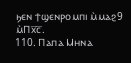ϧⲉⲛ ϯϣⲉⲛⲣⲟⲙⲡⲓ ⲙ̀ⲙⲁϩ9 ⲙ̀Ⲡⲭ̅ⲥ̅.
110. Ⲡⲁⲡⲁ Ⲙⲏⲛⲁ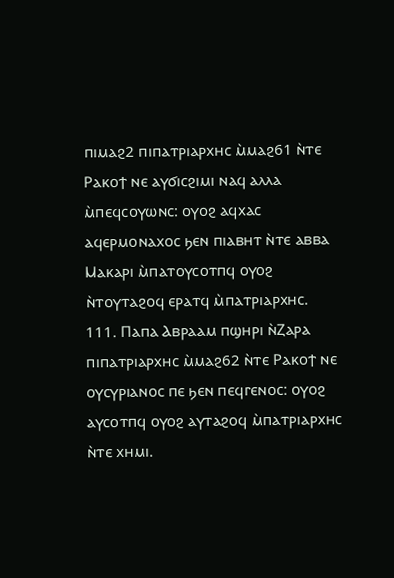ⲡⲓⲙⲁϩ2 ⲡⲓⲡⲁⲧⲣⲓⲁⲣⲭⲏⲥ ⲙ̀ⲙⲁϩ61 ⲛ̀ⲧⲉ Ⲣⲁⲕⲟϯ ⲛⲉ ⲁⲩϭⲓⲥϩⲓⲙⲓ ⲛⲁϥ ⲁⲗⲗⲁ ⲙ̀ⲡⲉϥⲥⲟⲩⲱⲛⲥ: ⲟⲩⲟϩ ⲁϥⲭⲁⲥ ⲁϥⲉⲣⲙⲟⲛⲁⲭⲟⲥ ϧⲉⲛ ⲡⲓⲁⲃⲏⲧ ⲛ̀ⲧⲉ ⲁⲃⲃⲁ Ⲙⲁⲕⲁⲣⲓ ⲙ̀ⲡⲁⲧⲟⲩⲥⲟⲧⲡϥ ⲟⲩⲟϩ ⲛ̀ⲧⲟⲩⲧⲁϩⲟϥ ⲉⲣⲁⲧϥ ⲙ̀ⲡⲁⲧⲣⲓⲁⲣⲭⲏⲥ.
111. Ⲡⲁⲡⲁ Ⲁⲃⲣⲁⲁⲙ ⲡϣⲏⲣⲓ ⲛ̀Ⲍⲁⲣⲁ ⲡⲓⲡⲁⲧⲣⲓⲁⲣⲭⲏⲥ ⲙ̀ⲙⲁϩ62 ⲛ̀ⲧⲉ Ⲣⲁⲕⲟϯ ⲛⲉ ⲟⲩⲥⲩⲣⲓⲁⲛⲟⲥ ⲡⲉ ϧⲉⲛ ⲡⲉϥⲅⲉⲛⲟⲥ: ⲟⲩⲟϩ ⲁⲩⲥⲟⲧⲡϥ ⲟⲩⲟϩ ⲁⲩⲧⲁϩⲟϥ ⲙ̀ⲡⲁⲧⲣⲓⲁⲣⲭⲏⲥ ⲛ̀ⲧⲉ ⲭⲏⲙⲓ.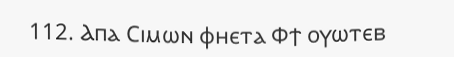112. Ⲁⲡⲁ Ⲥⲓⲙⲱⲛ ⲫⲏⲉⲧⲁ Ⲫϯ ⲟⲩⲱⲧⲉⲃ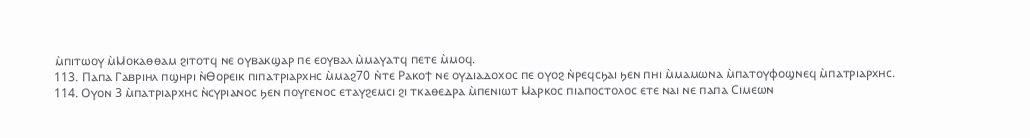ⲙ̀ⲡⲓⲧⲱⲟⲩ ⲙ̀Ⲙⲟⲕⲁⲑⲑⲁⲙ ϩⲓⲧⲟⲧϥ ⲛⲉ ⲟⲩⲃⲁⲕϣⲁⲣ ⲡⲉ ⲉⲟⲩⲃⲁⲗ ⲙ̀ⲙⲁⲩⲁⲧϥ ⲡⲉⲧⲉ ⲙ̀ⲙⲟϥ.
113. Ⲡⲁⲡⲁ Ⲅⲁⲃⲣⲓⲏⲗ ⲡϣⲏⲣⲓ ⲛ̀Ⲑⲟⲣⲉⲓⲕ ⲡⲓⲡⲁⲧⲣⲓⲁⲣⲭⲏⲥ ⲙ̀ⲙⲁϩ70 ⲛ̀ⲧⲉ Ⲣⲁⲕⲟϯ ⲛⲉ ⲟⲩⲇⲓⲁⲇⲟⲭⲟⲥ ⲡⲉ ⲟⲩⲟϩ ⲛ̀ⲣⲉϥⲥϧⲁⲓ ϧⲉⲛ ⲡⲏⲓ ⲙ̀ⲙⲁⲙⲱⲛⲁ ⲙ̀ⲡⲁⲧⲟⲩⲫⲟϣⲛⲉϥ ⲙ̀ⲡⲁⲧⲣⲓⲁⲣⲭⲏⲥ.
114. Ⲟⲩⲟⲛ 3 ⲙ̀ⲡⲁⲧⲣⲓⲁⲣⲭⲏⲥ ⲛ̀ⲥⲩⲣⲓⲁⲛⲟⲥ ϧⲉⲛ ⲡⲟⲩⲅⲉⲛⲟⲥ ⲉⲧⲁⲩϩⲉⲙⲥⲓ ϩⲓ ⲧⲕⲁⲑⲉⲇⲣⲁ ⲙ̀ⲡⲉⲛⲓⲱⲧ Ⲙⲁⲣⲕⲟⲥ ⲡⲓⲁⲡⲟⲥⲧⲟⲗⲟⲥ ⲉⲧⲉ ⲛⲁⲓ ⲛⲉ ⲡⲁⲡⲁ Ⲥⲓⲙⲉⲱⲛ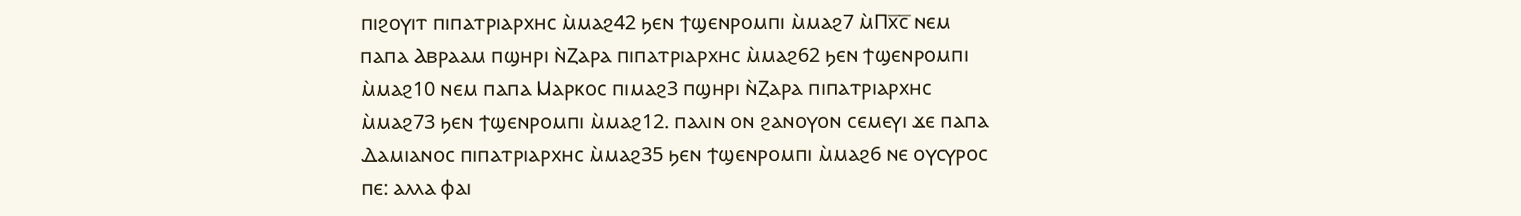ⲡⲓϩⲟⲩⲓⲧ ⲡⲓⲡⲁⲧⲣⲓⲁⲣⲭⲏⲥ ⲙ̀ⲙⲁϩ42 ϧⲉⲛ ϯϣⲉⲛⲣⲟⲙⲡⲓ ⲙ̀ⲙⲁϩ7 ⲙ̀Ⲡⲭ̅ⲥ̅ ⲛⲉⲙ ⲡⲁⲡⲁ Ⲁⲃⲣⲁⲁⲙ ⲡϣⲏⲣⲓ ⲛ̀Ⲍⲁⲣⲁ ⲡⲓⲡⲁⲧⲣⲓⲁⲣⲭⲏⲥ ⲙ̀ⲙⲁϩ62 ϧⲉⲛ ϯϣⲉⲛⲣⲟⲙⲡⲓ ⲙ̀ⲙⲁϩ10 ⲛⲉⲙ ⲡⲁⲡⲁ Ⲙⲁⲣⲕⲟⲥ ⲡⲓⲙⲁϩ3 ⲡϣⲏⲣⲓ ⲛ̀Ⲍⲁⲣⲁ ⲡⲓⲡⲁⲧⲣⲓⲁⲣⲭⲏⲥ ⲙ̀ⲙⲁϩ73 ϧⲉⲛ ϯϣⲉⲛⲣⲟⲙⲡⲓ ⲙ̀ⲙⲁϩ12. ⲡⲁⲗⲓⲛ ⲟⲛ ϩⲁⲛⲟⲩⲟⲛ ⲥⲉⲙⲉⲩⲓ ϫⲉ ⲡⲁⲡⲁ Ⲇⲁⲙⲓⲁⲛⲟⲥ ⲡⲓⲡⲁⲧⲣⲓⲁⲣⲭⲏⲥ ⲙ̀ⲙⲁϩ35 ϧⲉⲛ ϯϣⲉⲛⲣⲟⲙⲡⲓ ⲙ̀ⲙⲁϩ6 ⲛⲉ ⲟⲩⲥⲩⲣⲟⲥ ⲡⲉ: ⲁⲗⲗⲁ ⲫⲁⲓ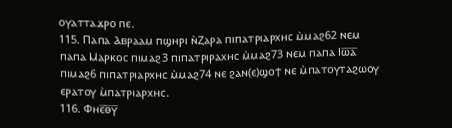ⲟⲩⲁⲧⲧⲁϫⲣⲟ ⲡⲉ.
115. Ⲡⲁⲡⲁ Ⲁⲃⲣⲁⲁⲙ ⲡϣⲏⲣⲓ ⲛ̀Ⲍⲁⲣⲁ ⲡⲓⲡⲁⲧⲣⲓⲁⲣⲭⲏⲥ ⲙ̀ⲙⲁϩ62 ⲛⲉⲙ ⲡⲁⲡⲁ Ⲙⲁⲣⲕⲟⲥ ⲡⲓⲙⲁϩ3 ⲡⲓⲡⲁⲧⲣⲓⲣⲁⲭⲏⲥ ⲙ̀ⲙⲁϩ73 ⲛⲉⲙ ⲡⲁⲡⲁ Ⲓⲱ̅ⲁ̅ ⲡⲓⲙⲁϩ6 ⲡⲓⲡⲁⲧⲣⲓⲁⲣⲭⲏⲥ ⲙ̀ⲙⲁϩ74 ⲛⲉ ϩⲁⲛ(ⲉ)ϣⲟϯ ⲛⲉ ⲙ̀ⲡⲁⲧⲟⲩⲧⲁϩⲱⲟⲩ ⲉⲣⲁⲧⲟⲩ ⲙ̀ⲡⲁⲧⲣⲓⲁⲣⲭⲏⲥ.
116. Ⲫⲏⲉ̅ⲑ̅ⲩ̅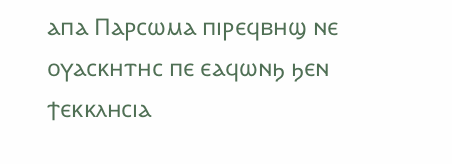ⲁⲡⲁ Ⲡⲁⲣⲥⲱⲙⲁ ⲡⲓⲣⲉϥⲃⲏϣ ⲛⲉ ⲟⲩⲁⲥⲕⲏⲧⲏⲥ ⲡⲉ ⲉⲁϥⲱⲛϧ ϧⲉⲛ ϯⲉⲕⲕⲗⲏⲥⲓⲁ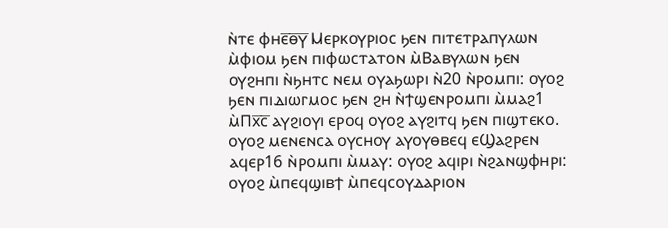ⲛ̀ⲧⲉ ⲫⲏⲉ̅ⲑ̅ⲩ̅ Ⲙⲉⲣⲕⲟⲩⲣⲓⲟⲥ ϧⲉⲛ ⲡⲓⲧⲉⲧⲣⲁⲡⲩⲗⲱⲛ ⲙ̀ⲫⲓⲟⲙ ϧⲉⲛ ⲡⲓⲫⲱⲥⲧⲁⲧⲟⲛ ⲙ̀Ⲃⲁⲃⲩⲗⲱⲛ ϧⲉⲛ ⲟⲩϩⲏⲡⲓ ⲛ̀ϧⲏⲧⲥ ⲛⲉⲙ ⲟⲩⲁϧⲱⲣⲓ ⲛ̀20 ⲛ̀ⲣⲟⲙⲡⲓ: ⲟⲩⲟϩ ϧⲉⲛ ⲡⲓⲇⲓⲱⲅⲙⲟⲥ ϧⲉⲛ ϩⲏ ⲛ̀ϯϣⲉⲛⲣⲟⲙⲡⲓ ⲙ̀ⲙⲁϩ1 ⲙ̀Ⲡⲭ̅ⲥ̅ ⲁⲩϩⲓⲟⲩⲓ ⲉⲣⲟϥ ⲟⲩⲟϩ ⲁⲩϩⲓⲧϥ ϧⲉⲛ ⲡⲓϣⲧⲉⲕⲟ. ⲟⲩⲟϩ ⲙⲉⲛⲉⲛⲥⲁ ⲟⲩⲥⲏⲟⲩ ⲁⲩⲟⲩⲑⲃⲉϥ ⲉϢⲁϩⲣⲉⲛ ⲁϥⲉⲣ16 ⲛ̀ⲣⲟⲙⲡⲓ ⲙ̀ⲙⲁⲩ: ⲟⲩⲟϩ ⲁϥⲓⲣⲓ ⲛ̀ϩⲁⲛϣⲫⲏⲣⲓ: ⲟⲩⲟϩ ⲙ̀ⲡⲉϥϣⲓⲃϯ ⲙ̀ⲡⲉϥⲥⲟⲩⲇⲁⲣⲓⲟⲛ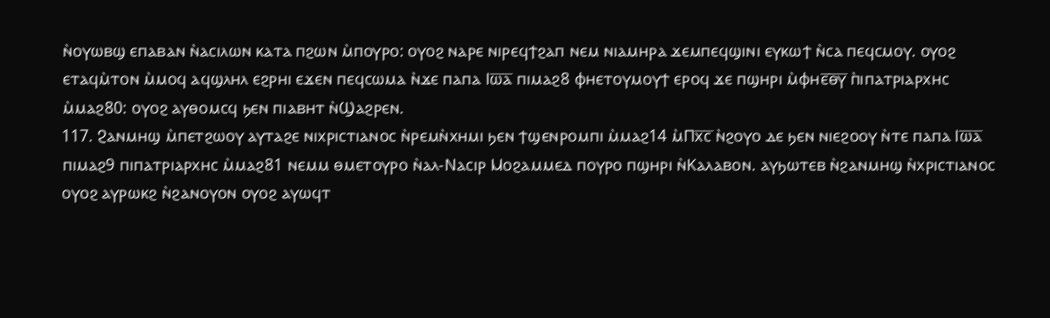ⲛ̀ⲟⲩⲱⲃϣ ⲉⲡⲁⲃⲁⲛ ⲛ̀ⲁⲥⲓⲗⲱⲛ ⲕⲁⲧⲁ ⲡϩⲱⲛ ⲙ̀ⲡⲟⲩⲣⲟ: ⲟⲩⲟϩ ⲛⲁⲣⲉ ⲛⲓⲣⲉϥϯϩⲁⲡ ⲛⲉⲙ ⲛⲓⲁⲙⲏⲣⲁ ϫⲉⲙⲡⲉϥϣⲓⲛⲓ ⲉⲩⲕⲱϯ ⲛ̀ⲥⲁ ⲡⲉϥⲥⲙⲟⲩ. ⲟⲩⲟϩ ⲉⲧⲁϥⲙ̀ⲧⲟⲛ ⲙ̀ⲙⲟϥ ⲁϥϣⲗⲏⲗ ⲉϩⲣⲏⲓ ⲉϫⲉⲛ ⲡⲉϥⲥⲱⲙⲁ ⲛ̀ϫⲉ ⲡⲁⲡⲁ Ⲓⲱ̅ⲁ̅ ⲡⲓⲙⲁϩ8 ⲫⲏⲉⲧⲟⲩⲙⲟⲩϯ ⲉⲣⲟϥ ϫⲉ ⲡϣⲏⲣⲓ ⲙ̀ⲫⲏⲉ̅ⲑ̅ⲩ̅ ⲡ̀ⲓⲡⲁⲧⲣⲓⲁⲣⲭⲏⲥ ⲙ̀ⲙⲁϩ80: ⲟⲩⲟϩ ⲁⲩⲑⲟⲙⲥϥ ϧⲉⲛ ⲡⲓⲁⲃⲏⲧ ⲛ̀Ϣⲁϩⲣⲉⲛ.
117. Ϩⲁⲛⲙⲏϣ ⲙ̀ⲡⲉⲧϩⲱⲟⲩ ⲁⲩⲧⲁϩⲉ ⲛⲓⲭⲣⲓⲥⲧⲓⲁⲛⲟⲥ ⲛ̀ⲣⲉⲙⲛ̀ⲭⲏⲙⲓ ϧⲉⲛ ϯϣⲉⲛⲣⲟⲙⲡⲓ ⲙ̀ⲙⲁϩ14 ⲙ̀Ⲡⲭ̅ⲥ̅ ⲛ̀ϩⲟⲩⲟ ⲇⲉ ϧⲉⲛ ⲛⲓⲉϩⲟⲟⲩ ⲛ̀ⲧⲉ ⲡⲁⲡⲁ Ⲓⲱ̅ⲁ̅ ⲡⲓⲙⲁϩ9 ⲡⲓⲡⲁⲧⲣⲓⲁⲣⲭⲏⲥ ⲙ̀ⲙⲁϩ81 ⲛⲉⲙⲙ ⲑⲙⲉⲧⲟⲩⲣⲟ ⲛ̀ⲁⲗ-Ⲛⲁⲥⲓⲣ Ⲙⲟϩⲁⲙⲙⲉⲇ ⲡⲟⲩⲣⲟ ⲡϣⲏⲣⲓ ⲛ̀Ⲕⲁⲗⲁⲃⲟⲛ. ⲁⲩϧⲱⲧⲉⲃ ⲛ̀ϩⲁⲛⲙⲏϣ ⲛ̀ⲭⲣⲓⲥⲧⲓⲁⲛⲟⲥ ⲟⲩⲟϩ ⲁⲩⲣⲱⲕϩ ⲛ̀ϩⲁⲛⲟⲩⲟⲛ ⲟⲩⲟϩ ⲁⲩⲱϥⲧ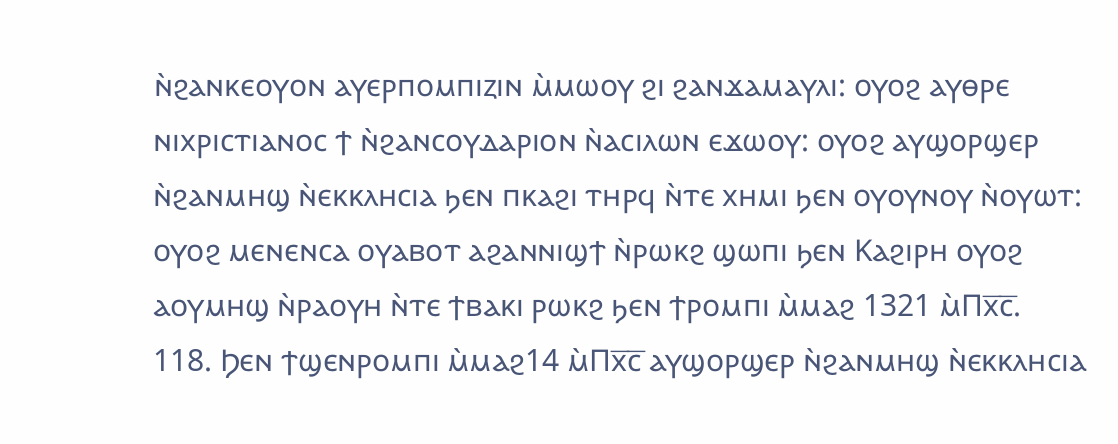ⲛ̀ϩⲁⲛⲕⲉⲟⲩⲟⲛ ⲁⲩⲉⲣⲡⲟⲙⲡⲓⲍⲓⲛ ⲙ̀ⲙⲱⲟⲩ ϩⲓ ϩⲁⲛϫⲁⲙⲁⲩⲗⲓ: ⲟⲩⲟϩ ⲁⲩⲑⲣⲉ ⲛⲓⲭⲣⲓⲥⲧⲓⲁⲛⲟⲥ ϯ ⲛ̀ϩⲁⲛⲥⲟⲩⲇⲁⲣⲓⲟⲛ ⲛ̀ⲁⲥⲓⲗⲱⲛ ⲉϫⲱⲟⲩ: ⲟⲩⲟϩ ⲁⲩϣⲟⲣϣⲉⲣ ⲛ̀ϩⲁⲛⲙⲏϣ ⲛ̀ⲉⲕⲕⲗⲏⲥⲓⲁ ϧⲉⲛ ⲡⲕⲁϩⲓ ⲧⲏⲣϥ ⲛ̀ⲧⲉ ⲭⲏⲙⲓ ϧⲉⲛ ⲟⲩⲟⲩⲛⲟⲩ ⲛ̀ⲟⲩⲱⲧ: ⲟⲩⲟϩ ⲙⲉⲛⲉⲛⲥⲁ ⲟⲩⲁⲃⲟⲧ ⲁϩⲁⲛⲛⲓϣϯ ⲛ̀ⲣⲱⲕϩ ϣⲱⲡⲓ ϧⲉⲛ Ⲕⲁϩⲓⲣⲏ ⲟⲩⲟϩ ⲁⲟⲩⲙⲏϣ ⲛ̀ⲣⲁⲟⲩⲏ ⲛ̀ⲧⲉ ϯⲃⲁⲕⲓ ⲣⲱⲕϩ ϧⲉⲛ ϯⲣⲟⲙⲡⲓ ⲙ̀ⲙⲁϩ 1321 ⲙ̀Ⲡⲭ̅ⲥ̅.
118. Ϧⲉⲛ ϯϣⲉⲛⲣⲟⲙⲡⲓ ⲙ̀ⲙⲁϩ14 ⲙ̀Ⲡⲭ̅ⲥ̅ ⲁⲩϣⲟⲣϣⲉⲣ ⲛ̀ϩⲁⲛⲙⲏϣ ⲛ̀ⲉⲕⲕⲗⲏⲥⲓⲁ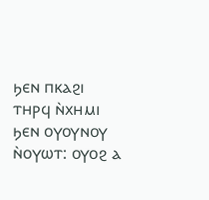ϧⲉⲛ ⲡⲕⲁϩⲓ ⲧⲏⲣϥ ⲛ̀ⲭⲏⲙⲓ ϧⲉⲛ ⲟⲩⲟⲩⲛⲟⲩ ⲛ̀ⲟⲩⲱⲧ: ⲟⲩⲟϩ ⲁ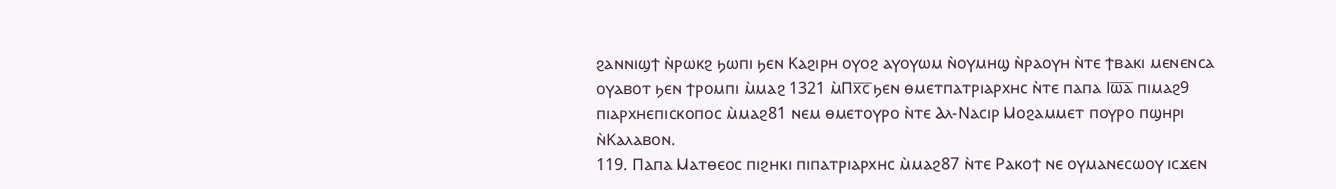ϩⲁⲛⲛⲓϣϯ ⲛ̀ⲣⲱⲕϩ ϧⲱⲡⲓ ϧⲉⲛ Ⲕⲁϩⲓⲣⲏ ⲟⲩⲟϩ ⲁⲩⲟⲩⲱⲙ ⲛ̀ⲟⲩⲙⲏϣ ⲛ̀ⲣⲁⲟⲩⲏ ⲛ̀ⲧⲉ ϯⲃⲁⲕⲓ ⲙⲉⲛⲉⲛⲥⲁ ⲟⲩⲁⲃⲟⲧ ϧⲉⲛ ϯⲣⲟⲙⲡⲓ ⲙ̀ⲙⲁϩ 1321 ⲙ̀Ⲡⲭ̅ⲥ̅ ϧⲉⲛ ⲑⲙⲉⲧⲡⲁⲧⲣⲓⲁⲣⲭⲏⲥ ⲛ̀ⲧⲉ ⲡⲁⲡⲁ Ⲓⲱ̅ⲁ̅ ⲡⲓⲙⲁϩ9 ⲡⲓⲁⲣⲭⲏⲉⲡⲓⲥⲕⲟⲡⲟⲥ ⲙ̀ⲙⲁϩ81 ⲛⲉⲙ ⲑⲙⲉⲧⲟⲩⲣⲟ ⲛ̀ⲧⲉ Ⲁⲗ-Ⲛⲁⲥⲓⲣ Ⲙⲟϩⲁⲙⲙⲉⲧ ⲡⲟⲩⲣⲟ ⲡϣⲏⲣⲓ ⲛ̀Ⲕⲁⲗⲁⲃⲟⲛ.
119. Ⲡⲁⲡⲁ Ⲙⲁⲧⲑⲉⲟⲥ ⲡⲓϩⲏⲕⲓ ⲡⲓⲡⲁⲧⲣⲓⲁⲣⲭⲏⲥ ⲙ̀ⲙⲁϩ87 ⲛ̀ⲧⲉ Ⲣⲁⲕⲟϯ ⲛⲉ ⲟⲩⲙⲁⲛⲉⲥⲱⲟⲩ ⲓⲥϫⲉⲛ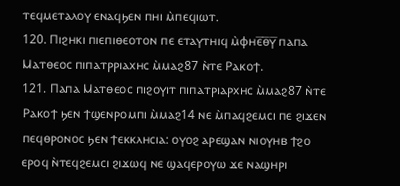ⲧⲉϥⲙⲉⲧⲁⲗⲟⲩ ⲉⲛⲁϥϧⲉⲛ ⲡⲏⲓ ⲙ̀ⲡⲉϥⲓⲱⲧ.
120. Ⲡⲓϩⲏⲕⲓ ⲡⲓⲉⲡⲓⲑⲉⲟⲧⲟⲛ ⲡⲉ ⲉⲧⲁⲩⲧⲏⲓϥ ⲙ̀ⲫⲏⲉ̅ⲑ̅ⲩ̅ ⲡⲁⲡⲁ Ⲙⲁⲧⲑⲉⲟⲥ ⲡⲓⲡⲁⲧⲣⲣⲓⲁⲭⲏⲥ ⲙ̀ⲙⲁϩ87 ⲛ̀ⲧⲉ Ⲣⲁⲕⲟϯ.
121. Ⲡⲁⲡⲁ Ⲙⲁⲧⲑⲉⲟⲥ ⲡⲓϩⲟⲩⲓⲧ ⲡⲓⲡⲁⲧⲣⲓⲁⲣⲭⲏⲥ ⲙ̀ⲙⲁϩ87 ⲛ̀ⲧⲉ Ⲣⲁⲕⲟϯ ϧⲉⲛ ϯϣⲉⲛⲣⲟⲙⲡⲓ ⲙ̀ⲙⲁϩ14 ⲛⲉ ⲙ̀ⲡⲁϥϩⲉⲙⲥⲓ ⲡⲉ ϩⲓϫⲉⲛ ⲡⲉϥⲑⲣⲟⲛⲟⲥ ϧⲉⲛ ϯⲉⲕⲕⲗⲏⲥⲓⲁ: ⲟⲩⲟϩ ⲁⲣⲉϣⲁⲛ ⲛⲓⲟⲩⲏⲃ ϯϩⲟ ⲉⲣⲟϥ ⲛ̀ⲧⲉϥϩⲉⲙⲥⲓ ϩⲓϫⲱϥ ⲛⲉ ϣⲁϥⲉⲣⲟⲩⲱ ϫⲉ ⲛⲁϣⲏⲣⲓ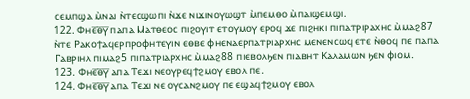ⲥⲉⲙⲡϣⲁ ⲙ̀ⲛⲁⲓ ⲛ̀ⲧⲉⲥϣⲱⲡⲓ ⲛ̀ϫⲉ ⲛⲓϫⲓⲛⲟⲩⲱϣⲧ ⲙ̀ⲡⲉⲙⲑⲟ ⲙ̀ⲡⲁⲓϣⲉⲙϣⲓ.
122. Ⲫⲏⲉ̅ⲑ̅ⲩ̅ ⲡⲁⲡⲁ Ⲙⲁⲧⲑⲉⲟⲥ ⲡⲓϩⲟⲩⲓⲧ ⲉⲧⲟⲩⲙⲟⲩ ⲉⲣⲟϥ ϫⲉ ⲡⲓϩⲏⲕⲓ ⲡⲓⲡⲁⲧⲣⲓⲣⲁⲭⲏⲥ ⲙ̀ⲙⲁϩ87 ⲛ̀ⲧⲉ Ⲣⲁⲕⲟϯⲁϥⲉⲣⲡⲣⲟⲫⲏⲧⲉⲩⲓⲛ ⲉⲑⲃⲉ ⲫⲏⲉⲛⲁⲉⲣⲡⲁⲧⲣⲓⲁⲣⲭⲏⲥ ⲙⲉⲛⲉⲛⲥⲱϥ ⲉⲧⲉ ⲛ̀ⲑⲟϥ ⲡⲉ ⲡⲁⲡⲁ Ⲅⲁⲃⲣⲓⲏⲗ ⲡⲓⲙⲁϩ5 ⲡⲓⲡⲁⲧⲣⲓⲁⲣⲭⲏⲥ ⲙ̀ⲙⲁϩ88 ⲡⲓⲉⲃⲟⲗϧⲉⲛ ⲡⲓⲁⲃⲏⲧ Ⲕⲁⲗⲁⲙⲱⲛ ϧⲉⲛ ⲫⲓⲟⲙ.
123. Ⲫⲏⲉ̅ⲑ̅ⲩ̅ ⲁⲡⲁ Ⲧⲉϫⲓ ⲛⲉⲟⲩⲣⲉϥϯϩⲙⲟⲩ ⲉⲃⲟⲗ ⲡⲉ.
124. Ⲫⲏⲉ̅ⲑ̅ⲩ̅ ⲁⲡⲁ Ⲧⲉϫⲓ ⲛⲉ ⲟⲩⲥⲁⲛϩⲙⲟⲩ ⲡⲉ ⲉϣⲁϥϯϩⲙⲟⲩ ⲉⲃⲟⲗ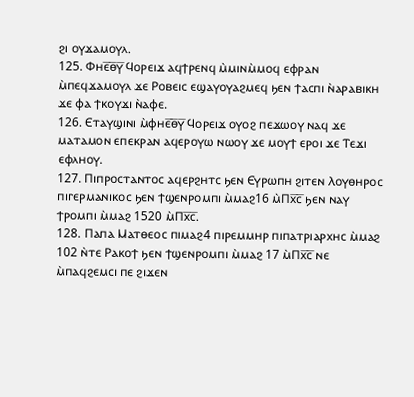ϩⲓ ⲟⲩϫⲁⲙⲟⲩⲗ.
125. Ⲫⲏⲉ̅ⲑ̅ⲩ̅ Ϥⲟⲣⲉⲓϫ ⲁϥϯⲣⲉⲛϥ ⲙ̀ⲙⲓⲛⲙ̀ⲙⲟϥ ⲉⲫⲣⲁⲛ ⲙ̀ⲡⲉϥϫⲁⲙⲟⲩⲗ ϫⲉ Ⲣⲟⲃⲉⲓⲥ ⲉϣⲁⲩⲟⲩⲁϩⲙⲉϥ ϧⲉⲛ ϯⲁⲥⲡⲓ ⲛ̀ⲁⲣⲁⲃⲓⲕⲏ ϫⲉ ⲫⲁ ϯⲕⲟⲩϫⲓ ⲛ̀ⲁⲫⲉ.
126. Ⲉⲧⲁⲩϣⲓⲛⲓ ⲙ̀ⲫⲏⲉ̅ⲑ̅ⲩ̅ Ϥⲟⲣⲉⲓϫ ⲟⲩⲟϩ ⲡⲉϫⲱⲟⲩ ⲛⲁϥ ϫⲉ ⲙⲁⲧⲁⲙⲟⲛ ⲉⲡⲉⲕⲣⲁⲛ ⲁϥⲉⲣⲟⲩⲱ ⲛⲱⲟⲩ ϫⲉ ⲙⲟⲩϯ ⲉⲣⲟⲓ ϫⲉ Ⲧⲉϫⲓ ⲉⲫⲗⲏⲟⲩ.
127. Ⲡⲓⲡⲣⲟⲥⲧⲁⲛⲧⲟⲥ ⲁϥⲉⲣϩⲏⲧⲥ ϧⲉⲛ Ⲉⲩⲣⲱⲡⲏ ϩⲓⲧⲉⲛ Ⲗⲟⲩⲑⲏⲣⲟⲥ ⲡⲓⲅⲉⲣⲙⲁⲛⲓⲕⲟⲥ ϧⲉⲛ ϯϣⲉⲛⲣⲟⲙⲡⲓ ⲙ̀ⲙⲁϩ16 ⲙ̀Ⲡⲭ̅ⲥ̅ ϧⲉⲛ ⲛⲁⲩ ϯⲣⲟⲙⲡⲓ ⲙ̀ⲙⲁϩ 1520 ⲙ̀Ⲡⲭ̅ⲥ̅.
128. Ⲡⲁⲡⲁ Ⲙⲁⲧⲑⲉⲟⲥ ⲡⲓⲙⲁϩ4 ⲡⲓⲣⲉⲙⲙⲏⲣ ⲡⲓⲡⲁⲧⲣⲓⲁⲣⲭⲏⲥ ⲙ̀ⲙⲁϩ 102 ⲛ̀ⲧⲉ Ⲣⲁⲕⲟϯ ϧⲉⲛ ϯϣⲉⲛⲣⲟⲙⲡⲓ ⲙ̀ⲙⲁϩ 17 ⲙ̀Ⲡⲭ̅ⲥ̅ ⲛⲉ ⲙ̀ⲡⲁϥϩⲉⲙⲥⲓ ⲡⲉ ϩⲓϫⲉⲛ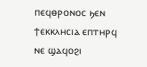ⲡⲉϥⲑⲣⲟⲛⲟⲥ ϧⲉⲛ ϯⲉⲕⲕⲗⲏⲥⲓⲁ ⲉⲡⲧⲏⲣϥ ⲛⲉ ϣⲁϥⲟϩⲓ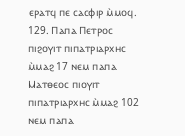ⲉⲣⲁⲧϥ ⲡⲉ ⲥⲁⲥⲫⲓⲣ ⲙ̀ⲙⲟϥ.
129. Ⲡⲁⲡⲁ Ⲡⲉⲧⲣⲟⲥ ⲡⲓϩⲟⲩⲓⲧ ⲡⲓⲡⲁⲧⲣⲓⲁⲣⲭⲏⲥ ⲙ̀ⲙⲁϩ 17 ⲛⲉⲙ ⲡⲁⲡⲁ Ⲙⲁⲧⲑⲉⲟⲥ ⲡⲓⲟⲩⲓⲧ ⲡⲓⲡⲁⲧⲣⲓⲁⲣⲭⲏⲥ ⲙ̀ⲙⲁϩ 102 ⲛⲉⲙ ⲡⲁⲡⲁ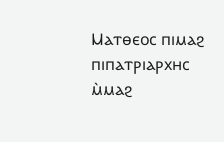Ⲙⲁⲧⲑⲉⲟⲥ ⲡⲓⲙⲁϩ ⲡⲓⲡⲁⲧⲣⲓⲁⲣⲭⲏⲥ ⲙ̀ⲙⲁϩ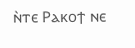ⲛ̀ⲧⲉ Ⲣⲁⲕⲟϯ ⲛⲉ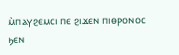ⲙ̀ⲡⲁⲩϩⲉⲙⲥⲓ ⲡⲉ ϩⲓϫⲉⲛ ⲡⲓⲑⲣⲟⲛⲟⲥ ϧⲉⲛ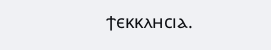ϯⲉⲕⲕⲗⲏⲥⲓⲁ.